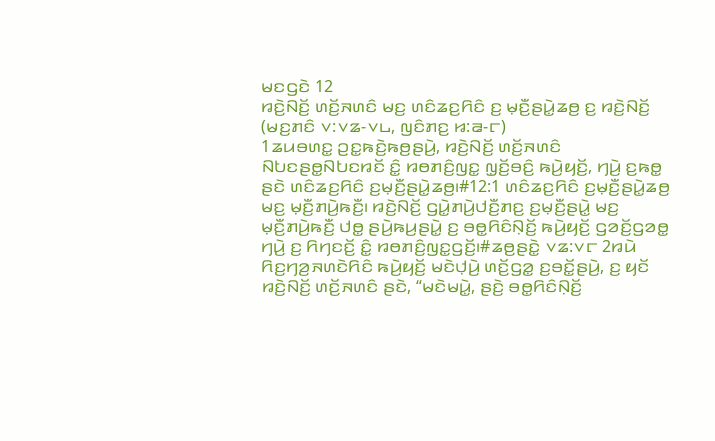ꤗꤢꤞꤢꤧ 12
ꤙꤢꤧ꤬ꤡꤢꤩ꤬ ꤛꤢꤩ꤬ꤏꤛꤢꤨ ꤗꤢ꤬ ꤛꤢꤨꤘꤢ꤬ꤖꤢꤨ ꤢ꤬ ꤗ꤫ꤢꤪ꤬ꤔꤣꤧ꤭ꤘꤥ꤬ ꤢ꤬ ꤙꤢꤧ꤬ꤡꤢꤩ꤬
(ꤗꤢ꤬ꤊꤢꤨ ꤂:꤂꤃-꤂꤈, ꤜꤢꤨꤊꤢ꤬ ꤆:꤁-꤅)
1ꤘꤣꤋꤛꤢ꤭ ꤑꤢ꤭ꤒꤢꤧ꤬ꤒꤥ꤬ꤔꤣꤧ꤬, ꤙꤢꤧ꤬ꤡꤢꤩ꤬ ꤛꤢꤩ꤬ꤏꤛꤢꤨ ꤡꤝꤢꤔꤥ꤭ꤡꤝꤢꤙꤢꤩ ꤢꤨ꤭ ꤙꤥꤊꤢꤨ꤬ꤜꤢ꤭ ꤜ꤫ꤢꤩ꤬ꤋꤢꤨ꤬ ꤒꤣꤧ꤬ꤟꤢꤩ꤬, ꤚꤣꤧ꤬ ꤢ꤬ꤒꤥ꤭ ꤔꤢꤧ ꤛꤢꤨꤘꤢ꤬ꤖꤢꤨ ꤢ꤬ꤗ꤫ꤢꤪ꤬ꤔꤣꤧ꤭ꤘꤥ꤬꤯#12:1 ꤛꤢꤨꤘꤢ꤬ꤖꤢꤨ ꤢ꤬ꤗ꤫ꤢꤪ꤬ꤔꤣꤧ꤭ꤘꤥ꤬ ꤗꤢ꤬ ꤗ꤫ꤢꤪ꤬ꤊꤣꤧ꤬ꤒꤢꤪ꤬꤯ ꤙꤢꤧ꤬ꤡꤢꤩ꤬ ꤞꤣꤧ꤭ꤊꤣꤧ꤬ꤓꤢꤪ꤬ꤊꤢ꤬ ꤢ꤬ꤗ꤫ꤢꤪ꤬ꤔꤣꤧ꤭ ꤗꤢ꤬ ꤗ꤫ꤢꤪ꤬ꤊꤣꤧ꤬ꤒꤢꤪ꤬ ꤓꤥ꤭ ꤔꤣꤧ꤬ꤒꤣ꤬ꤔꤣꤧ꤭ ꤢ꤬ ꤋꤥ꤭ꤖꤢꤨꤡ꤫ꤢꤩ꤬ ꤒꤣꤧ꤬ꤟꤢꤩ꤬ ꤞꤤꤢꤩ꤬ꤞꤤꤥ꤭ ꤚꤣꤧ꤬ ꤢ꤬ ꤖꤚꤢꤢꤩ꤬ ꤢꤨ꤭ ꤙꤥꤊꤢꤨ꤬ꤜꤢ꤭ꤞꤢꤩ꤬꤯#ꤘꤥ꤬ꤔꤢꤧ꤭ ꤂꤃:꤂꤅ 2ꤙꤣꤧ ꤖꤢ꤬ꤚꤤ꤬ꤏꤛꤢꤧꤖꤢꤨ ꤒꤣꤧ꤬ꤟꤢꤩ꤬ ꤗꤢꤧꤓ꤫ꤣꤧ꤬ ꤛꤢꤩ꤬ꤞꤤ꤭ ꤢ꤬ꤋꤢꤩ꤭ꤔꤣꤧ꤬, ꤢ꤬ ꤟꤢꤩ ꤙꤢꤧ꤬ꤡꤢꤩ꤬ ꤛꤢꤩ꤬ꤏꤛꤢꤨ ꤔꤢꤧ, “ꤗꤢꤧꤗꤣꤧ꤭, ꤔꤢꤧ꤬ ꤋꤥ꤭ꤖꤢꤨꤡ꤫ꤢꤩ꤬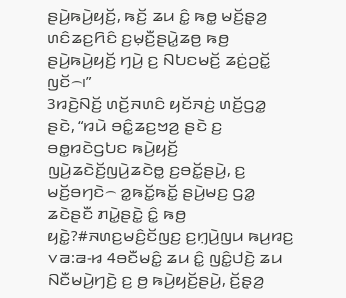ꤔꤣꤧ꤬ꤒꤣꤧ꤬ꤟꤢꤩ꤬, ꤒꤢꤩ꤬ ꤘꤣ ꤢꤨ꤭ ꤒꤥ꤭ ꤗꤢꤩ꤬ꤔ꤫ꤤ꤬ ꤛꤢꤨꤘꤢ꤬ꤖꤢꤨ ꤢ꤬ꤗ꤫ꤢꤪ꤬ꤔꤣꤧ꤭ꤘꤥ꤬ ꤒꤥ꤬ ꤔꤣꤧ꤬ꤒꤣꤧ꤬ꤟꤢꤩ꤬ ꤚꤣꤧ꤬ ꤢ꤬ ꤡꤝꤢꤗꤢꤩ꤬ ꤘꤢꤦ꤬ꤑꤢꤩ꤭ ꤜꤢꤩ꤮꤯”
3ꤙꤢꤧ꤬ꤡꤢꤩ꤬ ꤛꤢꤩ꤬ꤏꤛꤢꤨ ꤟꤢꤩꤏꤢꤦ꤬ ꤛꤢꤩ꤬ꤞꤤ꤭ ꤔꤢꤧ, “ꤙꤣꤧ ꤋꤢꤨ꤭ꤘꤢ꤬ꤠꤤ꤬ ꤔꤢꤧ ꤢ꤬ ꤋꤥ꤭ꤙꤢꤧꤞꤝꤢ ꤒꤣꤧ꤬ꤟꤢꤩ꤬ ꤜꤣꤧ꤬ꤘꤢꤧꤢꤩ꤬ꤜꤣꤧ꤬ꤘꤢꤧꤥ꤭ ꤢ꤬ꤋꤢꤩ꤭ꤔꤣꤧ꤬, ꤢ꤬ ꤗꤢꤩ꤬ꤋꤚꤢꤧ꤮ ꤤ꤭ꤒꤢꤩ꤭ꤒꤢꤩ꤭ ꤔꤣꤧ꤬ꤗꤢ꤬ ꤞꤤ꤭ ꤘꤢꤧꤔꤢꤪ ꤊꤣꤧ꤭ꤔꤢꤧ꤭ ꤢꤨ꤭ ꤒꤥ꤬ ꤟꤢꤧ꤭?#ꤏꤛꤢ꤬ꤗꤢꤨ꤬ꤢꤩꤜꤢ꤬ ꤢ꤬ꤚ꤫ꤣꤧ꤬ꤜꤣ ꤒꤣ꤬ꤙꤢ꤬ ꤂꤁:꤁-꤆ 4ꤋꤢꤪꤗꤢꤨ꤭ ꤘꤣ ꤢꤨ꤭ ꤜꤢꤨ꤭ꤓꤢꤧ꤬ ꤘꤣ ꤡꤢꤪꤗꤣꤧ꤬ꤚꤢꤧ꤬ ꤢ꤬ ꤥ꤬ ꤒꤣꤧ꤬ꤟꤢꤩ꤬ꤔꤣꤧ꤬, ꤢꤩ꤬ꤔ꤫ꤤ꤬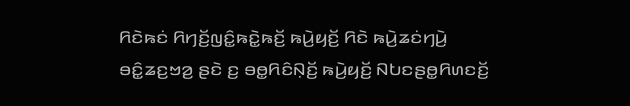ꤖꤢꤧꤒꤢꤦ ꤖꤚꤢꤩ꤬ꤜꤢꤨ꤭ꤒꤢꤧ꤭ꤒꤢꤩ꤬ ꤒꤣꤧ꤬ꤟꤢꤩ꤬ ꤖꤢꤧ ꤒꤣꤧ꤬ꤘꤢꤦꤚꤣꤧ꤬ ꤋꤢꤨ꤭ꤘꤢ꤬ꤠꤤ꤬ ꤔꤢꤧ ꤢ꤬ ꤋꤥ꤭ꤖꤢꤨꤡ꤫ꤢꤩ꤬ ꤒꤣꤧ꤬ꤟꤢꤩ꤬ ꤡꤝꤢꤔꤥ꤭ꤖꤛꤢꤢꤩ꤬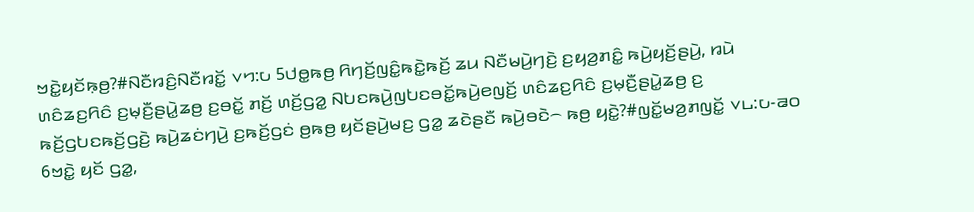ꤠꤢꤧ꤭ꤟꤢꤩꤒ꤫ꤥ꤬?#ꤡꤢꤪꤙꤢꤨ꤬ꤡꤢꤪꤙꤢꤩ꤭ ꤂꤄:꤉ 5ꤓꤥ꤭ꤒꤥ꤬ ꤖꤚꤢꤩ꤬ꤜꤢꤨ꤭ꤒꤢꤧ꤭ꤒꤢꤩ꤬ ꤘꤣ ꤡꤢꤪꤗꤣꤧ꤬ꤚꤢꤧ꤬ ꤢ꤬ꤟꤤ꤬ꤊꤢꤨ꤭ ꤒꤣꤧ꤬ꤟꤢꤩ꤬ꤔꤣꤧ꤬, ꤙꤣꤧ ꤛꤢꤨꤘꤢ꤬ꤖꤢꤨ ꤢ꤬ꤗ꤫ꤢꤪ꤬ꤔꤣꤧ꤭ꤘꤥ꤬ ꤢ꤬ꤋꤢꤩ꤭ ꤊꤢꤩ꤬ ꤛꤢꤩ꤬ꤞꤤ꤭ ꤡꤝꤢꤒꤣꤧ꤬ꤜꤝꤢꤋꤢꤩ꤭ꤒꤣꤧ꤬ꤕꤜꤢꤩ꤬ ꤛꤢꤨꤘꤢ꤬ꤖꤢꤨ ꤢ꤬ꤗ꤫ꤢꤪ꤬ꤔꤣꤧ꤭ꤘꤥ꤬ ꤢ꤬ ꤒꤢꤩ꤬ꤞꤝꤢꤒꤢꤩ꤬ꤞꤢꤧ꤬ ꤒꤣꤧ꤬ꤘꤢꤦꤚꤣꤧ꤬ ꤢ꤬ꤒꤢꤩ꤬ꤞꤢꤦ ꤥ꤬ꤒꤥ꤬ ꤟꤢꤩꤔꤣꤧ꤬ꤗꤢ꤬ ꤞꤤ꤭ ꤘꤢꤧꤔꤢꤪ ꤒꤣꤧ꤬ꤋꤢꤧ꤮ ꤒꤥ꤬ ꤟꤢꤧ꤭?#ꤜꤢꤩ꤭ꤗꤤ꤬ꤊꤜꤢꤩ꤭ ꤂꤈:꤉-꤁꤀ 6ꤠꤢꤧ꤭ ꤟꤢꤩ ꤞꤤ꤭,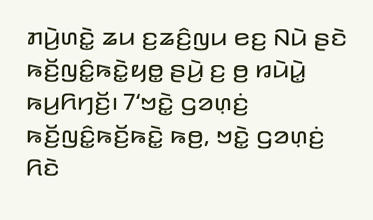ꤊꤣꤧ꤬ꤛꤢꤧ꤭ ꤘꤣ ꤢ꤬ꤘꤢꤨ꤬ꤜꤣ ꤕꤢ꤬ ꤡꤣꤧ ꤔꤢꤧ ꤒꤢꤩ꤬ꤜꤢꤨ꤭ꤒꤢꤧ꤭ꤟꤥ꤭ ꤔꤣꤧ꤬ ꤢ꤬ ꤥ꤬ ꤙꤣꤧꤣꤧ꤭ ꤒꤣ꤬ꤖꤚꤢꤩ꤬꤯ 7‘ꤠꤢꤧ꤭ ꤞꤤꤛ꤫ꤢꤦ꤬ ꤒꤢꤩ꤬ꤜꤢꤨ꤭ꤒꤢꤩ꤬ꤒꤢꤧ꤭ ꤒꤥ꤬, ꤠꤢꤧ꤭ ꤞꤤꤛ꤫ꤢꤦ꤬ ꤖꤢꤧ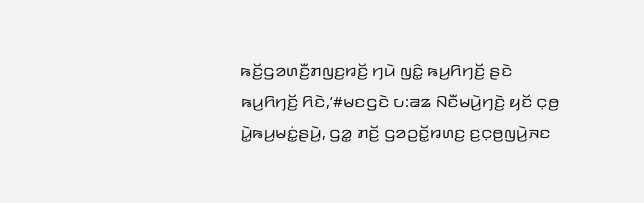ꤒꤢꤩ꤬ꤞꤤꤛꤢꤪ꤬ꤊꤜꤢ꤬ꤙꤢꤩ꤬ ꤚꤣꤧ ꤜꤢꤨ꤭ ꤒꤣ꤬ꤖꤚꤢꤩ꤬ ꤔꤢꤧ ꤒꤣ꤬ꤖꤚꤢꤩ꤬ ꤖꤢꤧ,’#ꤗꤢꤞꤢꤧ ꤉:꤁꤃ ꤡꤢꤪꤗꤣꤧ꤬ꤚꤢꤧ꤬ ꤟꤢꤩ ꤍ꤫ꤥ꤬ ꤣꤧ꤭ꤒꤣ꤬ꤗꤢꤦ꤭ꤔꤣꤧ꤬, ꤞꤤ꤭ ꤊꤢꤩ꤬ ꤞꤤꤑꤢꤩ꤭ꤙꤛꤢ꤬ ꤢ꤬ꤍ꤫ꤥ꤬ꤜꤣꤧ꤬ꤏꤢ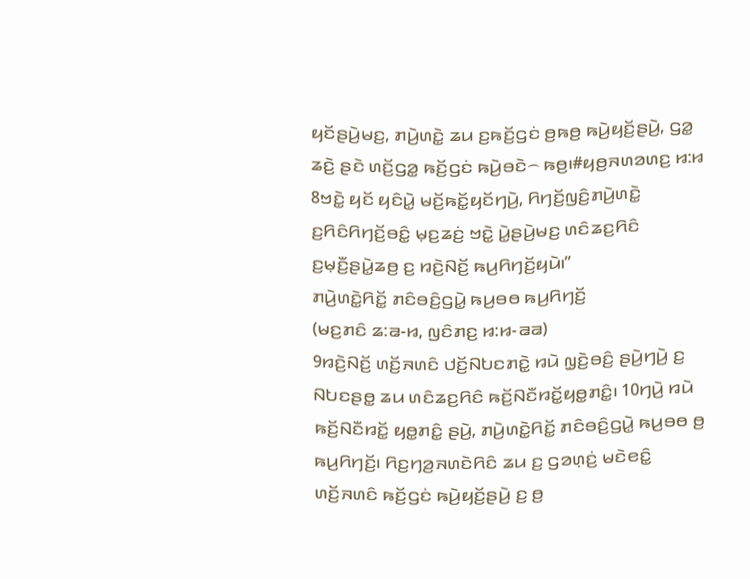ꤟꤢꤩꤔꤣꤧ꤬ꤗꤢ꤬, ꤊꤣꤧ꤬ꤛꤢꤧ꤭ ꤘꤣ ꤢ꤬ꤒꤢꤩ꤬ꤞꤢꤦ ꤥ꤬ꤒꤥ꤬ ꤒꤣꤧ꤬ꤟꤢꤩ꤬ꤔꤣꤧ꤬, ꤞꤤ꤭ ꤘꤢꤧ꤬ ꤔꤢꤧ ꤛꤢꤩ꤬ꤞꤤ꤭ ꤒꤢꤩ꤬ꤞꤢꤦ ꤒꤣꤧ꤬ꤋꤢꤧ꤮ ꤒꤥ꤬꤯#ꤟꤥ꤬ꤏꤛꤤꤛꤢ꤬ ꤆:꤆ 8ꤠꤢꤧ꤭ ꤟꤢꤩ ꤟꤢꤨꤣꤧ꤭ ꤗꤢꤩ꤬ꤒꤢꤩ꤭ꤟꤢꤩꤚꤣꤧ꤬, ꤖꤚꤢꤩ꤬ꤜꤢꤨ꤬ꤊꤣꤧ꤬ꤛꤢꤧ꤭ ꤢ꤬ꤖꤢꤨꤖꤚꤢꤩ꤬ꤋꤢꤨ꤭ ꤗ꤫ꤢ꤬ꤘꤢꤦ꤬ ꤠꤢꤧ꤭ ꤣꤧ꤭ꤔꤣꤧ꤬ꤗꤢ꤬ ꤛꤢꤨꤘꤢ꤬ꤖꤢꤨ ꤢ꤬ꤗ꤫ꤢꤪ꤬ꤔꤣꤧ꤭ꤘꤥ꤬ ꤢ꤬ ꤙꤢꤧ꤬ꤡꤢꤩ꤬ ꤒꤣ꤬ꤖꤚꤢꤩ꤬ꤟꤣꤧ꤯”
ꤊꤣꤧ꤬ꤛꤢꤧ꤭ꤖꤢꤩ꤭ ꤊꤢꤨꤋꤢꤨ꤬ꤞꤣꤧ꤭ ꤒꤣ꤬ꤋꤥ ꤒꤣ꤬ꤖꤚꤢꤩ꤬
(ꤗꤢ꤬ꤊꤢꤨ ꤃:꤁-꤆, ꤜꤢꤨꤊꤢ꤬ ꤆:꤆-꤁꤁)
9ꤙꤢꤧ꤬ꤡꤢꤩ꤬ ꤛꤢꤩ꤬ꤏꤛꤢꤨ ꤓꤢꤩ꤬ꤡꤝꤢꤊꤢꤧ꤭ ꤙꤣꤧ ꤜ꤫ꤢꤧ꤬ꤋꤢꤨ꤬ ꤔꤣꤧ꤬ꤚꤣꤧ꤬ ꤢ꤬ ꤡꤝꤢꤔꤥ꤭ ꤘꤣ ꤛꤢꤨꤘꤢ꤬ꤖꤢꤨ ꤒꤢꤩ꤬ꤡꤢꤪꤙꤢꤩ꤭ꤟꤥ꤭ꤊꤢꤨ꤭꤯ 10ꤚꤣꤧ꤬ ꤙꤣꤧ ꤒꤢꤩ꤬ꤡꤢꤪꤙꤢꤩ꤭ ꤟꤥ꤭ꤊꤢꤨ꤭ ꤔꤣꤧ꤬, ꤊꤣꤧ꤬ꤛꤢꤧ꤭ꤖꤢꤩ꤭ ꤊꤢꤨꤋꤢꤨ꤬ꤞꤣꤧ꤭ ꤒꤣ꤬ꤋꤥ ꤥ꤬ ꤒꤣ꤬ꤖꤚꤢꤩ꤬꤯ ꤖꤢ꤬ꤚꤤ꤬ꤏꤛꤢꤧꤖꤢꤨ ꤘꤣ ꤢ꤬ ꤞꤤꤛ꤫ꤢꤦ꤬ ꤗꤢꤧꤕꤢꤨ꤭ ꤛꤢꤩ꤬ꤏꤛꤢꤨ ꤒꤢꤩ꤬ꤞꤢꤦ ꤒꤣꤧ꤬ꤟꤢꤩ꤬ꤔꤣꤧ꤬ ꤢ꤬ ꤥ꤬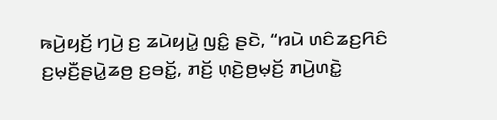ꤒꤣꤧ꤬ꤟꤢꤩ꤬ ꤚꤣꤧ꤬ ꤢ꤬ ꤘꤣꤧꤟꤣꤧ꤭ ꤜꤢꤨ꤭ ꤔꤢꤧ, “ꤙꤣꤧ ꤛꤢꤨꤘꤢ꤬ꤖꤢꤨ ꤢ꤬ꤗ꤫ꤢꤪ꤬ꤔꤣꤧ꤭ꤘꤥ꤬ ꤢ꤬ꤋꤢꤩ꤭, ꤊꤢꤩ꤬ ꤛ꤫ꤢꤧ꤬ꤥ꤬ꤗ꤫ꤢꤩ꤬ ꤊꤣꤧ꤬ꤛꤢꤧ꤭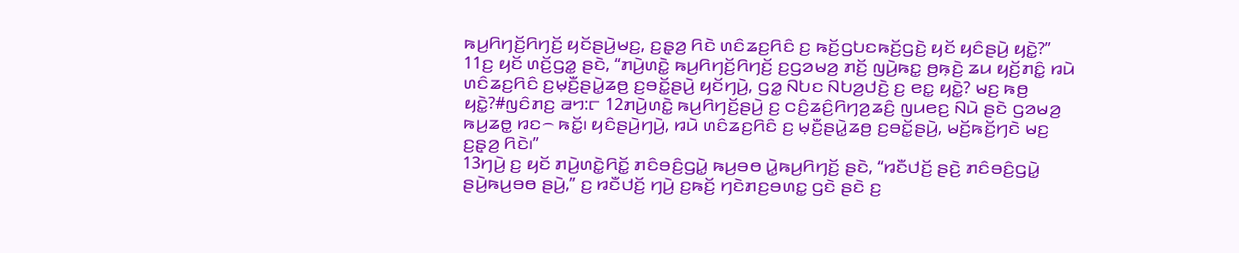ꤒꤣ꤬ꤖꤚꤢꤩ꤬ꤖꤚꤢꤩ꤬ ꤟꤢꤩꤔꤣꤧ꤬ꤗꤢ꤬, ꤢ꤬ꤔ꤫ꤤ꤬ ꤖꤢꤧ ꤛꤢꤨꤘꤢ꤬ꤖꤢꤨ ꤢ꤬ ꤒꤢꤩ꤬ꤞꤝꤢꤒꤢꤩ꤬ꤞꤢꤧ꤬ ꤟꤢꤩ ꤟꤢꤨꤔꤣꤧ꤬ ꤟꤢꤧ꤭?”
11ꤢ꤬ ꤟꤢꤩ ꤛꤢꤩ꤬ꤞꤤ꤭ ꤔꤢꤧ, “ꤊꤣꤧ꤬ꤛꤢꤧ꤭ ꤒꤣ꤬ꤖꤚꤢꤩ꤬ꤖꤚꤢꤩ꤬ ꤢ꤬ꤞꤤꤗꤤ꤬ ꤊꤢꤩ꤬ ꤜꤣꤧ꤬ꤒꤢ꤭ ꤥ꤬ꤒ꤫ꤢꤧ꤬ ꤘꤣ ꤟꤢꤩ꤬ꤊꤢꤨ꤭ ꤙꤣꤧ ꤛꤢꤨꤘꤢ꤬ꤖꤢꤨ ꤢ꤬ꤗ꤫ꤢꤪ꤬ꤔꤣꤧ꤭ꤘꤥ꤬ ꤢ꤬ꤋꤢꤩ꤭ꤔꤣꤧ꤬ ꤟꤢꤩꤚꤣꤧ꤬, ꤞꤤ꤭ ꤡꤝꤢ ꤡꤝꤤ꤬ꤓꤢꤧ꤬ ꤢ꤬ ꤕꤢ꤭ ꤟꤢꤧ꤭? ꤗꤢ꤬ ꤒꤥ꤬ ꤟꤢꤧ꤭?#ꤜꤢꤨꤊꤢ꤬ ꤁꤄:꤅ 12ꤊꤣꤧ꤬ꤛꤢꤧ꤭ ꤒꤣ꤬ꤖꤚꤢꤩ꤬ꤔꤣꤧ꤬ ꤢ꤬ ꤍꤢꤨ꤬ꤘꤢꤨ꤬ꤖꤚꤤ꤬ꤘꤢꤨ꤬ ꤜꤣꤕꤢ꤬ ꤡꤣꤧ ꤔꤢꤧ ꤞꤤꤗꤤ꤬ ꤒꤣ꤬ꤘꤥ꤭ ꤙꤢ꤮ ꤒꤢꤩ꤭꤯ ꤟꤢꤨꤔꤣꤧ꤬ꤚꤣꤧ꤬, ꤙꤣꤧ ꤛꤢꤨꤘꤢ꤬ꤖꤢꤨ ꤢ꤬ ꤗ꤫ꤢꤪ꤬ꤔꤣꤧ꤭ꤘꤥ꤬ ꤢ꤬ꤋꤢꤩ꤭ꤔꤣꤧ꤬, ꤗꤢꤩ꤬ꤒꤢꤩ꤬ꤚꤢꤧ ꤗꤢ꤬ ꤢ꤬ꤔ꤫ꤤ꤬ ꤖꤢꤧ꤯”
13ꤚꤣꤧ꤬ ꤢ꤬ ꤟꤢꤩ ꤊꤣꤧ꤬ꤛꤢꤧ꤭ꤖꤢꤩ꤭ ꤊꤢꤨꤋꤢꤨ꤬ꤞꤣꤧ꤭ ꤒꤣ꤬ꤋꤥ ꤣꤧ꤭ꤒꤣ꤬ꤖꤚꤢꤩ꤬ ꤔꤢꤧ, “ꤙꤢꤪꤓꤢꤩ꤬ ꤔꤢꤧ꤬ ꤊꤢꤨꤋꤢꤨ꤬ꤞꤣꤧ꤭ ꤔꤣꤧ꤬ꤒꤣ꤬ꤋꤥ ꤔꤣꤧ꤬,” ꤢ꤬ ꤙꤢꤪꤓꤢꤩ꤬ ꤚꤣꤧ꤬ ꤢ꤬ꤒꤢꤩ꤬ ꤚꤢꤧꤊꤢ꤬ꤋꤛꤢ꤭ ꤞꤢꤧ ꤔꤢꤧ ꤢ꤬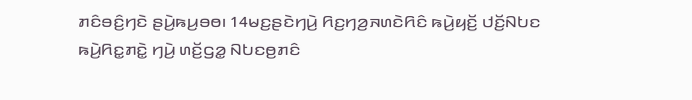ꤊꤢꤨꤋꤢꤨ꤬ꤚꤢꤧ ꤔꤣꤧ꤬ꤒꤣ꤬ꤋꤥ꤯ 14ꤗꤢ꤬ꤔꤢꤧꤚꤣꤧ꤬ ꤖꤢ꤬ꤚꤤ꤬ꤏꤛꤢꤧꤖꤢꤨ ꤒꤣꤧ꤬ꤟꤢꤩ꤬ ꤓꤢꤩ꤬ꤡꤝꤢ ꤒꤣꤧ꤬ꤖꤢ꤭ꤊꤢꤧ꤭ ꤚꤣꤧ꤬ ꤛꤢꤩ꤬ꤞꤤ꤭ ꤡꤝꤢꤥ꤬ꤊꤢꤨ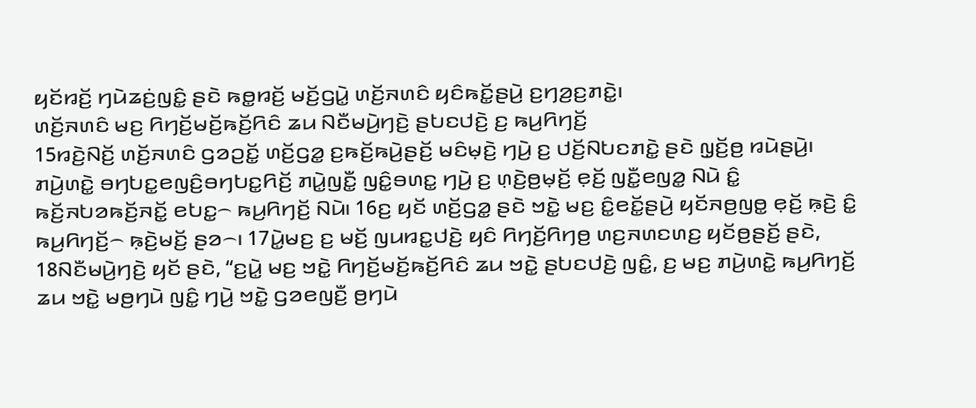ꤟꤢꤩꤙꤢꤩ꤬ ꤚꤣꤧꤘꤢꤦ꤬ꤜꤢꤨ꤭ ꤔꤢꤧ ꤒꤥ꤭ꤙꤢꤩ꤬ ꤗꤢꤩ꤬ꤞꤣꤧ꤭ ꤛꤢꤩ꤬ꤏꤛꤢꤨ ꤟꤢꤨꤒꤢꤩ꤭ꤔꤣꤧ꤬ ꤢ꤬ꤚꤤ꤬ꤢ꤬ꤊꤢꤧ꤭꤯
ꤛꤢꤩ꤬ꤏꤛꤢꤨ ꤗꤢ꤬ ꤖꤚꤢꤩ꤬ꤗꤢꤩ꤬ꤒꤢꤩ꤬ꤖꤢꤨ ꤘꤣ ꤡꤢꤪꤗꤣꤧ꤬ꤚꤢꤧ꤬ ꤔꤝꤢꤓꤢꤧ꤬ ꤢ꤬ ꤒꤣ꤬ꤖꤚꤢꤩ꤬
15ꤙꤢꤧ꤬ꤡꤢꤩ꤬ ꤛꤢꤩ꤬ꤏꤛꤢꤨ ꤞꤤꤑꤢꤩ꤭ ꤛꤢꤩ꤬ꤞꤤ꤭ ꤢ꤬ꤒꤢꤩ꤬ꤒꤣꤧ꤬ꤔꤢꤩ꤬ ꤗꤢꤨꤗ꤫ꤢꤧ꤬ ꤚꤣꤧ꤬ ꤢ꤬ ꤓꤢꤩ꤬ꤡꤝꤢꤊꤢꤧ꤭ ꤔꤢꤧ ꤜ꤫ꤢꤩ꤬ꤥ꤬ ꤙꤣꤧꤔꤣꤧ꤬꤯ ꤊꤣꤧ꤬ꤛꤢꤧ꤭ ꤋꤚꤝꤢ꤭ꤕꤜꤢꤨ꤬ꤋꤚꤝꤢ꤭ꤖꤢꤩ꤬ ꤊꤣꤧ꤭ꤜꤢꤪ꤭ ꤜꤢꤨ꤭ꤋꤛꤢ꤭ ꤚꤣꤧ꤬ ꤢ꤬ ꤛ꤫ꤢꤧ꤬ꤥ꤬ꤗ꤫ꤢꤩ꤬ ꤕ꤫ꤢꤩ꤬ ꤜꤢꤪ꤭ꤕꤜꤤ꤭ ꤡꤣꤧ ꤢꤨ꤭ ꤒꤢꤩ꤬ꤏꤝꤤꤒꤢꤩ꤬ꤏꤢꤩ꤭ ꤕꤝꤢ꤭꤮ ꤒꤣ꤬ꤖꤚꤢꤩ꤬ ꤡꤣꤧ꤯ 16ꤢ꤬ ꤟꤢꤩ ꤛꤢꤩ꤬ꤞꤤ꤭ ꤔꤢꤧ ꤠꤢꤧ꤭ ꤗꤢ꤬ ꤢꤨ꤭ꤕꤢꤩ꤭ꤔꤣꤧ꤬ ꤟꤢꤩꤏꤥ꤬ꤜꤥ꤭ ꤕ꤫ꤢꤩ꤬ ꤒ꤫ꤢꤧ꤬ ꤢꤨ꤭ ꤒꤣ꤬ꤖꤚꤢꤩ꤬꤮ ꤒ꤫ꤢꤧ꤬ꤗꤢꤩ꤬ ꤔꤤ꤮꤯ 17ꤣꤧ꤭ꤗꤢ꤬ ꤢ꤬ ꤗꤢꤩ꤬ ꤜꤣꤙꤢ꤭ꤓꤢꤧ꤬ ꤟꤢꤨ ꤖꤚꤢꤩ꤬ꤖꤚꤥ꤬ ꤛꤢ꤬ꤏꤛꤢꤛꤢ꤬ ꤟꤢꤩꤥ꤬ꤔꤢꤩ꤬ ꤔꤢꤧ,
18ꤡꤢꤪꤗꤣꤧ꤬ꤚꤢꤧ꤬ ꤟꤢꤩ ꤔꤢꤧ, “ꤢ꤬ꤣꤧ꤭ ꤗꤢ꤬ ꤠꤢꤧ꤭ ꤖꤚꤢꤩ꤬ꤗꤢꤩ꤬ꤒꤢꤩ꤬ꤖꤢꤨ ꤘꤣ ꤠꤢꤧ꤭ ꤔꤝꤢꤓꤢꤧ꤬ ꤜꤢꤨ꤭, ꤢ꤬ ꤗꤢ꤬ ꤊꤣꤧ꤬ꤛꤢꤧ꤭ ꤒꤣ꤬ꤖꤚꤢꤩ꤬ ꤘꤣ ꤠꤢꤧ꤭ ꤗꤥ꤬ꤚꤣꤧ ꤜꤢꤨ꤭ ꤚꤣꤧ꤬ ꤠꤢꤧ꤭ ꤞꤤꤕꤜꤢꤪ꤬ ꤥ꤬ꤚꤣꤧ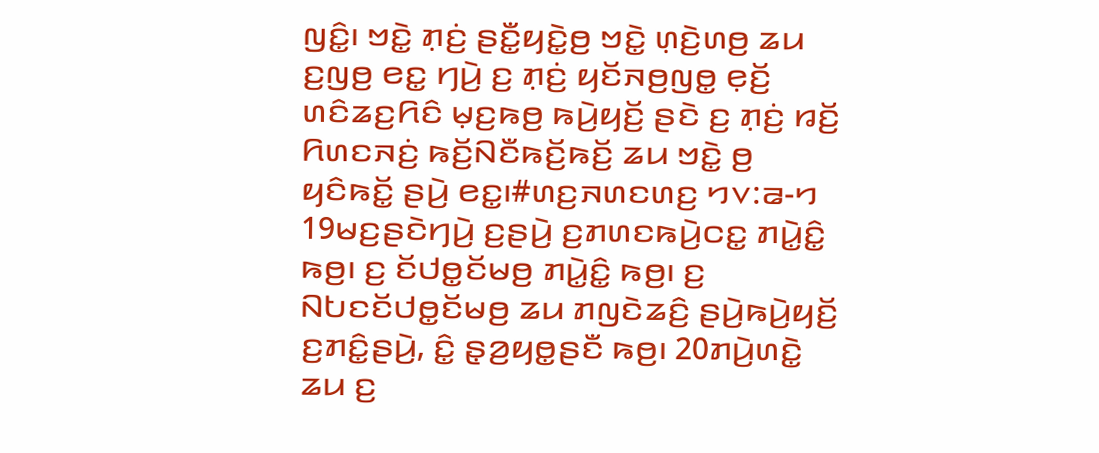ꤜꤢꤨ꤭꤯ ꤠꤢꤧ꤭ ꤊ꤫ꤢꤦ꤬ ꤔꤢꤪ꤭ꤟꤢꤧ꤭ꤥ꤬ ꤠꤢꤧ꤭ ꤛ꤫ꤢꤧ꤬ꤛꤥ꤬ ꤘꤣ ꤢ꤬ꤜꤥ꤬ ꤕꤢ꤭ ꤚꤣꤧ꤬ ꤢ꤬ ꤊ꤫ꤢꤦ꤬ ꤟꤢꤩꤏꤥ꤬ꤜꤥ꤭ ꤕ꤫ꤢꤩ꤬ ꤛꤢꤨꤘꤢ꤬ꤖꤢꤨ ꤗ꤫ꤢ꤬ꤒꤥ꤬ ꤒꤣꤧ꤬ꤟꤢꤩ꤬ ꤔꤢꤧ ꤢ꤬ ꤊ꤫ꤢꤦ꤬ ꤙꤢꤩ꤬ ꤖꤛꤢꤏꤢꤦ꤬ ꤒꤢꤩ꤬ꤡꤢꤪꤒꤢꤩ꤬ꤒꤢꤩ꤬ ꤘꤣ ꤠꤢꤧ꤭ ꤥ꤬ ꤟꤢꤨꤒꤢꤩ꤭ ꤔꤣꤧ꤬ ꤕꤢ꤭꤯#ꤛꤢ꤬ꤏꤛꤢꤛꤢ꤬ ꤄꤂:꤁-꤄ 19ꤗꤢ꤬ꤔꤢꤧꤚꤣꤧ꤬ ꤢ꤬ꤔꤣꤧ꤬ ꤢ꤬ꤊꤛꤢꤒꤣꤧ꤬ꤍꤢ꤭ ꤊꤣꤧ꤭ꤢꤨ꤭ ꤒꤥ꤬꤯ ꤢ꤬ ꤢꤩꤓꤥ꤭ꤢꤩꤗꤥ꤬ ꤊꤣꤧ꤭ꤢꤨ꤭ ꤒꤥ꤬꤯ ꤢ꤬ ꤡꤝꤢꤢꤩꤓꤥ꤭ꤢꤩꤗꤥ꤬ ꤘꤣ ꤊꤜꤢꤧꤘꤢꤨ꤬ ꤔꤣꤧ꤬ꤒꤣꤧ꤬ꤟꤢꤩ꤬ ꤢ꤬ꤊꤢꤨ꤭ꤔꤣꤧ꤬, ꤢꤨ꤭ ꤔ꤫ꤤ꤬ꤟꤥ꤭ꤔꤢꤪ ꤒꤥ꤬꤯ 20ꤊꤣꤧ꤬ꤛꤢꤧ꤭ ꤘꤣ ꤢ꤬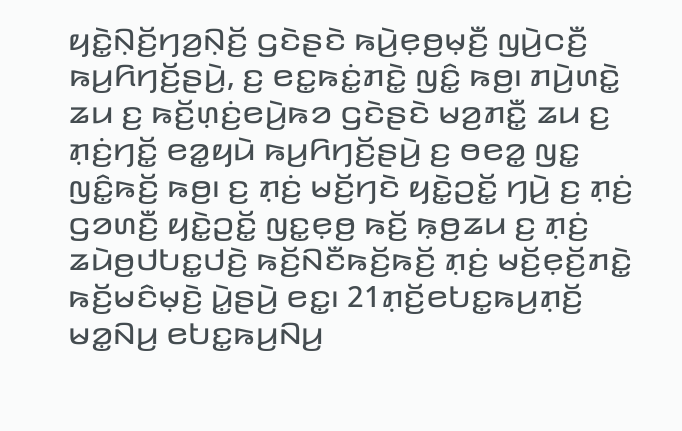ꤟꤢꤧ꤭ꤡ꤫ꤢꤩ꤬ꤚꤤ꤬ꤡ꤫ꤢꤩ꤬ ꤞꤢꤧꤔꤢꤧ ꤒꤣꤧ꤬ꤕ꤫ꤥ꤬ꤗ꤫ꤢꤪ꤬ ꤜꤣꤧ꤬ꤍꤢꤪ꤬ ꤒꤣ꤬ꤖꤚꤢꤩ꤬ꤔꤣꤧ꤬, ꤢ꤬ ꤕꤢ꤭ꤒꤢꤦ꤭ꤊꤢꤧ꤭ ꤜꤢꤨ꤭ ꤒꤥ꤬꤯ ꤊꤣꤧ꤬ꤛꤢꤧ꤭ ꤘꤣ ꤢ꤬ ꤒꤢꤩ꤬ꤛ꤫ꤢꤦ꤬ꤕꤣꤧ꤬ꤒꤤ ꤞꤢꤧꤔꤢꤧ ꤗꤤ꤬ꤊꤢꤪ꤭ ꤘꤣ ꤢ꤬ ꤊ꤫ꤢꤦ꤬ꤚꤢꤩ꤭ ꤕꤤ꤭ꤟꤣꤧ ꤒꤣ꤬ꤖꤚꤢꤩ꤬ꤔꤣꤧ꤬ ꤢ꤬ ꤥꤕꤤ꤭ ꤜꤢ꤭ ꤜꤢꤨ꤭ꤒꤢꤩ꤬ ꤒꤥ꤬꤯ ꤢ꤬ ꤊ꤫ꤢꤦ꤬ ꤗꤢꤩ꤬ꤚꤢꤧ ꤟꤢꤧ꤭ꤑꤢꤩ꤭ ꤚꤣꤧ꤬ ꤢ꤬ ꤊ꤫ꤢꤦ꤬ ꤞꤤꤛꤢꤪ꤬ ꤟꤢꤧ꤭ꤑꤢꤩ꤭ ꤜꤢ꤭ꤕ꤫ꤥ꤬ ꤒꤢꤩ꤬ ꤒ꤫ꤥ꤬ꤘꤣ ꤢ꤬ ꤊ꤫ꤢꤦ꤬ ꤘꤣꤧꤥ꤬ꤓꤝꤢ꤭ꤓꤢꤧ꤬ ꤒꤢꤩ꤬ꤡꤢꤪꤒꤢꤩ꤬ꤒꤢꤩ꤬ ꤊ꤫ꤢꤦ꤬ ꤗꤢꤩ꤬ꤕ꤫ꤢꤩ꤬ꤊꤢꤧ꤭ ꤒꤢꤩ꤬ꤗꤢꤨꤗ꤫ꤢꤧ꤬ ꤣꤧ꤭ꤔꤣꤧ꤬ ꤕꤢ꤭꤯ 21ꤊ꤫ꤢꤩ꤬ꤕꤝꤢ꤭ꤒꤣ꤬ꤊ꤫ꤢꤩ꤬ ꤗꤤ꤭ꤡꤣ꤬ ꤕꤝꤢ꤭ꤒꤣ꤬ꤡꤣ꤬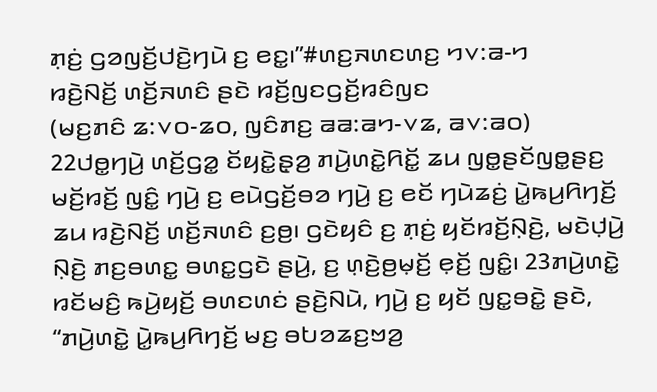ꤊ꤫ꤢꤦ꤬ ꤞꤤꤜꤢꤩ꤬ꤓꤢꤧ꤬ꤚꤣꤧ ꤢ꤬ ꤕꤢ꤭꤯”#ꤛꤢ꤬ꤏꤛꤢꤛꤢ꤬ ꤄꤂:꤁-꤄
ꤙꤢꤧ꤬ꤡꤢꤩ꤬ ꤛꤢꤩ꤬ꤏꤛꤢꤨ ꤔꤢꤧ ꤙꤢꤩ꤬ꤜꤢꤞꤢꤩ꤬ꤙꤢꤨꤜꤢ
(ꤗꤢ꤬ꤊꤢꤨ ꤃:꤂꤀-꤃꤀, ꤜꤢꤨꤊꤢ꤬ ꤁꤁:꤁꤄-꤂꤃, ꤁꤂:꤁꤀)
22ꤓꤥ꤭ꤚꤣꤧ꤬ ꤛꤢꤩ꤬ꤞꤤ꤭ ꤢꤩꤟꤢꤧ꤭ꤔ꤫ꤤ꤬ ꤊꤣꤧ꤬ꤛꤢꤧ꤭ꤖꤢꤩ꤭ ꤘꤣ ꤜꤥ꤭ꤔꤢꤩꤜꤥ꤭ꤔꤢ꤬ ꤗꤢꤩ꤬ꤙꤢꤩ꤬ ꤜꤢꤨ꤭ ꤚꤣꤧ꤬ ꤢ꤬ ꤕꤣꤧꤞꤢꤩ꤬ꤋꤤ ꤚꤣꤧ꤬ ꤢ꤬ ꤕꤢꤩ ꤚꤣꤧꤘꤢꤦ꤬ ꤣꤧ꤭ꤒꤣ꤬ꤖꤚꤢꤩ꤬ ꤘꤣ ꤙꤢꤧ꤬ꤡꤢꤩ꤬ ꤛꤢꤩ꤬ꤏꤛꤢꤨ ꤢ꤬ꤥ꤬꤯ ꤞꤢꤧꤟꤢꤨ ꤢ꤬ ꤊ꤫ꤢꤦ꤬ ꤟꤢꤩꤙꤢꤩ꤬ꤡ꤫ꤢꤧ꤬, ꤗꤢꤧꤓ꤫ꤣꤧ꤬ ꤡ꤫ꤢꤧ꤬ ꤊꤢ꤬ꤋꤛꤢ꤭ ꤋꤛꤢ꤭ꤞꤢꤧ ꤔꤣꤧ꤬, ꤢ꤬ ꤛ꤫ꤢꤧ꤬ꤥ꤬ꤗ꤫ꤢꤩ꤬ ꤕ꤫ꤢꤩ꤬ ꤜꤢꤨ꤭꤯ 23ꤊꤣꤧ꤬ꤛꤢꤧ꤭ ꤙꤢꤩꤗꤢꤨ꤬ ꤒꤣꤧ꤬ꤟꤢꤩ꤬ ꤋꤛꤢꤛꤢꤦ ꤔꤢꤧ꤬ꤡꤣꤧ, ꤚꤣꤧ꤬ ꤢ꤬ ꤟꤢꤩ ꤜꤢ꤭ꤋꤢꤧ꤭ ꤔꤢꤧ, “ꤊꤣꤧ꤬ꤛꤢꤧ꤭ ꤣꤧ꤭ꤒꤣ꤬ꤖꤚꤢꤩ꤬ ꤗꤢ꤬ ꤋꤝꤤꤘꤢ꤬ꤠꤤ꤬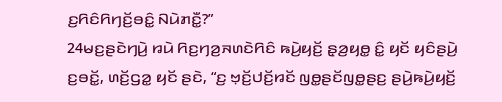ꤢ꤬ꤖꤢꤨꤖꤚꤢꤩ꤬ꤋꤢꤨ꤭ ꤡꤣꤧꤊꤢꤪ꤭?”
24ꤗꤢ꤬ꤔꤢꤧꤚꤣꤧ꤬ ꤙꤣꤧ ꤖꤢ꤬ꤚꤤ꤬ꤏꤛꤢꤧꤖꤢꤨ ꤒꤣꤧ꤬ꤟꤢꤩ꤬ ꤔ꤫ꤤ꤬ꤟꤥ꤭ ꤢꤨ꤭ ꤟꤢꤩ ꤟꤢꤨꤔꤣꤧ꤬ ꤢ꤬ꤋꤢꤩ꤭, ꤛꤢꤩ꤬ꤞꤤ꤭ ꤟꤢꤩ ꤔꤢꤧ, “ꤢ꤬ ꤠ꤫ꤢꤩ꤬ꤓꤢꤩ꤬ꤙꤢꤩ ꤜꤥ꤭ꤔꤢꤩꤜꤥ꤭ꤔꤢ꤬ ꤔꤣꤧ꤬ꤒꤣꤧ꤬ꤟꤢꤩ꤬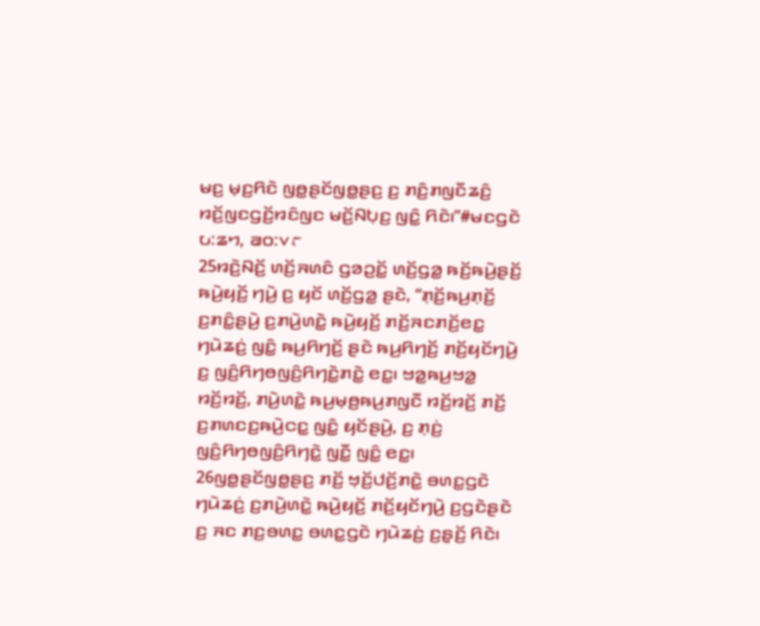ꤗꤢ꤬ ꤗ꤫ꤢ꤬ꤖꤢꤧ ꤜꤥ꤭ꤔꤢꤩꤜꤥ꤭ꤔꤢ꤬ ꤢ꤬ ꤊꤢꤨ꤬ꤊꤜꤢꤪꤘꤢꤨ꤬ ꤙꤢꤩ꤬ꤜꤢꤞꤢꤩ꤬ꤙꤢꤨꤜꤢ ꤗꤢꤩ꤬ꤡꤝ꤫ꤢ꤬ ꤜꤢꤨ꤭ ꤖꤢꤧ꤯”#ꤗꤢꤞꤢꤧ ꤉:꤃꤄, ꤁꤀:꤂꤅
25ꤙꤢꤧ꤬ꤡꤢꤩ꤬ ꤛꤢꤩ꤬ꤏꤛꤢꤨ ꤞꤤꤑꤢꤩ꤭ ꤛꤢꤩ꤬ꤞꤤ꤭ ꤒꤢꤩ꤬ꤒꤣꤧ꤬ꤔꤢꤩ꤬ ꤒꤣꤧ꤬ꤟꤢꤩ꤬ ꤚꤣꤧ꤬ ꤢ꤬ ꤟꤢꤩ ꤛꤢꤩ꤬ꤞꤤ꤭ ꤔꤢꤧ, “ꤊ꤫ꤢꤩ꤬ꤒꤣ꤬ꤊ꤫ꤢꤩ꤬ ꤢ꤬ꤊꤢꤨ꤭ꤔꤣꤧ꤬ ꤢ꤬ꤊꤣꤧ꤬ꤛꤢꤧ꤭ ꤒꤣꤧ꤬ꤟꤢꤩ꤬ ꤊꤢꤩ꤬ꤏꤢꤊꤢꤩ꤬ꤕꤢ꤭ ꤚꤣꤧꤘꤢꤦ꤬ ꤜꤢꤨ꤭ ꤒꤣ꤬ꤖꤚꤢꤩ꤬ ꤔꤢꤧ ꤒꤣ꤬ꤖꤚꤢꤩ꤬ ꤊꤢꤩ꤬ꤟꤢꤩꤚꤣꤧ꤬ ꤢ꤬ ꤜꤢꤨ꤬ꤖꤚꤥꤜꤢꤨ꤬ꤖꤚꤢꤧ꤭ꤊꤢꤧ꤭ ꤕꤢ꤭꤯ ꤠꤤ꤭ꤒꤣ꤬ꤠꤤ꤭ ꤙꤢꤩ꤬ꤙꤢꤩ꤬, ꤊꤣꤧ꤬ꤛꤢꤧ꤭ ꤒꤣ꤬ꤗ꤫ꤥ꤬ꤒꤣ꤬ꤊꤜꤢꤪ ꤙꤢꤩ꤬ꤙꤢꤩ꤬ ꤊꤢꤩ꤬ ꤢ꤬ꤊꤛꤢꤢ꤬ꤒꤣꤧ꤬ꤍꤢ꤭ ꤜꤢꤨ꤭ ꤟꤢꤩꤔꤣꤧ꤬, ꤢ꤬ ꤊ꤫ꤢꤦ꤬ ꤜꤢꤨ꤬ꤖꤚꤥꤜꤢꤨ꤬ꤖꤚꤢꤧ꤭ ꤜꤢꤪ꤭ ꤜꤢꤨ꤭ ꤕꤢ꤭꤯ 26ꤜꤥ꤭ꤔꤢꤩꤜꤥ꤭ꤔꤢ꤬ ꤊꤢꤩ꤬ ꤠ꤫ꤢꤩ꤬ꤓꤢꤩ꤬ꤊꤢꤧ꤭ ꤋꤛꤢ꤭ꤞꤢꤧ ꤚꤣꤧꤘꤢꤦ꤬ ꤢ꤬ꤊꤣꤧ꤬ꤛꤢꤧ꤭ ꤒꤣꤧ꤬ꤟꤢꤩ꤬ ꤊꤢꤩ꤬ꤟꤢꤩꤚꤣꤧ꤬ ꤢ꤬ꤞꤢꤧꤔꤢꤧ ꤢ꤬ ꤏꤢ ꤊꤢ꤬ꤋꤛꤢ꤭ ꤋꤛꤢ꤭ꤞꤢꤧ ꤚꤣꤧꤘꤢꤦ꤬ ꤢ꤬ꤔ꤫ꤢꤩ꤬ ꤖꤢꤧ꤯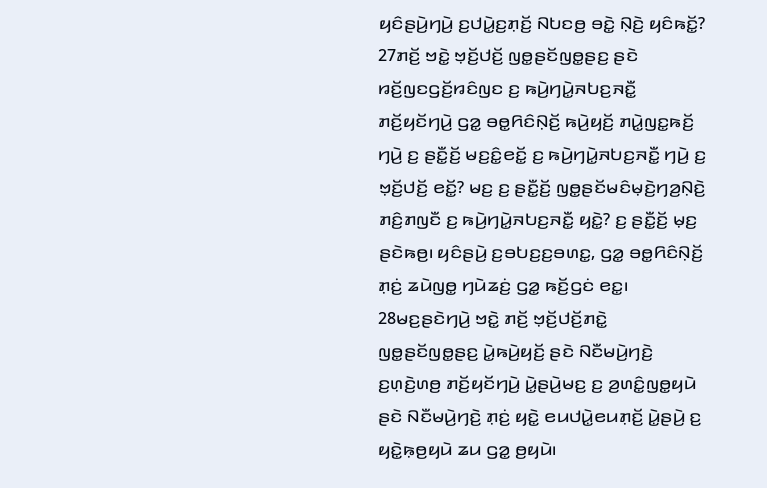ꤟꤢꤨꤔꤣꤧ꤬ꤚꤣꤧ꤬ ꤢ꤬ꤓꤣꤧ꤭ꤢ꤬ꤊ꤫ꤢꤩ꤬ ꤡꤝꤢꤥ꤬ ꤋꤢꤧ꤭ ꤡ꤫ꤢꤧ꤬ ꤟꤢꤨꤒꤢꤩ꤭? 27ꤊꤢꤩ꤬ ꤠꤢꤧ꤭ ꤠ꤫ꤢꤩ꤬ꤓꤢꤩ꤬ ꤜꤥ꤭ꤔꤢꤩꤜꤥ꤭ꤔꤢ꤬ ꤔꤢꤧ ꤙꤢꤩ꤬ꤜꤢꤞꤢꤩ꤬ꤙꤢꤨꤜꤢ ꤢ꤬ ꤒꤣꤧ꤬ꤚꤣꤧ꤭ꤏꤝꤢ꤬ꤏꤢꤪ꤭ ꤊꤢꤩ꤬ꤟꤢꤩꤚꤣꤧ꤬ ꤞꤤ꤭ ꤋꤥ꤭ꤖꤢꤨꤡ꤫ꤢꤩ꤬ ꤒꤣꤧ꤬ꤟꤢꤩ꤬ ꤊꤣꤧ꤭ꤜꤢ꤭ꤒꤢꤩ꤬ ꤚꤣꤧ꤬ ꤢ꤬ ꤔꤢꤪ꤭ꤢꤩ꤬ ꤗꤢ꤬ꤢꤨ꤭ꤕꤢꤩ꤭ ꤢ꤬ ꤒꤣꤧ꤬ꤚꤣꤧ꤭ꤏꤝꤢ꤬ꤏꤢꤪ꤭ ꤚꤣꤧ꤬ ꤢ꤬ ꤠ꤫ꤢꤩ꤬ꤓꤢꤩ꤬ ꤕꤢꤩ꤭? ꤗꤢ꤬ ꤢ꤬ ꤔꤢꤪ꤭ꤢꤩ꤬ ꤜꤥ꤭ꤔꤢꤩꤗꤢꤨꤗ꤫ꤢꤧ꤬ꤚꤤ꤬ꤡ꤫ꤢꤧ꤬ ꤊꤢꤨ꤬ꤊꤜꤢꤪ ꤢ꤬ ꤒꤣꤧ꤬ꤚꤣꤧ꤭ꤏꤝꤢ꤬ꤏꤢꤪ꤭ ꤟꤢꤧ꤭? ꤢ꤬ ꤔꤢꤪ꤭ꤢꤩ꤬ ꤗ꤫ꤢ꤬ ꤔꤢꤧꤒꤥ꤬꤯ ꤟꤢꤨꤔꤣꤧ꤬ ꤢ꤬ꤋꤝꤢ꤬ꤢ꤬ꤋꤛꤢ꤭, ꤞꤤ꤭ ꤋꤥ꤭ꤖꤢꤨꤡ꤫ꤢꤩ꤬ ꤊ꤫ꤢꤦ꤬ ꤘꤣꤧꤜꤥ꤭ ꤚꤣꤧꤘꤢꤦ꤬ ꤞꤤ꤭ ꤒꤢꤩ꤬ꤞꤢꤦ ꤕꤢ꤭꤯ 28ꤗꤢ꤬ꤔꤢꤧꤚꤣꤧ꤬ ꤠꤢꤧ꤭ ꤊꤢꤩ꤬ ꤠ꤫ꤢꤩ꤬ꤓꤢꤩ꤬ꤊꤢꤧ꤭ ꤜꤥ꤭ꤔꤢꤩꤜꤥ꤭ꤔꤢ꤬ ꤣꤧ꤭ꤒꤣꤧ꤬ꤟꤢꤩ꤬ ꤔꤢꤧ ꤡꤢꤪꤗꤣꤧ꤬ꤚꤢꤧ꤬ ꤢ꤬ꤛ꤫ꤢꤧ꤬ꤛꤥ꤬ ꤊꤢꤩ꤬ꤟꤢꤩꤚꤣꤧ꤬ ꤣꤧ꤭ꤔꤣꤧ꤬ꤗꤢ꤬ ꤢ꤬ ꤤ꤬ꤛꤢꤨ꤭ꤜꤥ꤭ꤟꤣꤧ ꤔꤢꤧ ꤡꤢꤪꤗꤣꤧ꤬ꤚꤢꤧ꤬ ꤊ꤫ꤢꤦ꤬ ꤟꤢꤧ꤭ ꤕꤣꤓꤣꤧ꤭ꤕꤣꤊ꤫ꤢꤩ꤬ ꤣꤧ꤭ꤔꤣꤧ꤬ ꤢ꤬ ꤟꤢꤧ꤭ꤒ꤫ꤥ꤬ꤟꤣꤧ ꤘꤣ ꤞꤤ꤭ ꤥ꤬ꤟꤣꤧ꤯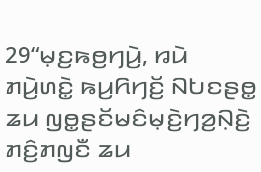29“ꤗ꤫ꤢ꤬ꤒꤥ꤬ꤚꤣꤧ꤬, ꤙꤣꤧ ꤊꤣꤧ꤬ꤛꤢꤧ꤭ ꤒꤣ꤬ꤖꤚꤢꤩ꤬ ꤡꤝꤢꤔꤥ꤭ ꤘꤣ ꤜꤥ꤭ꤔꤢꤩꤗꤢꤨꤗ꤫ꤢꤧ꤬ꤚꤤ꤬ꤡ꤫ꤢꤧ꤬ ꤊꤢꤨ꤬ꤊꤜꤢꤪ ꤘꤣ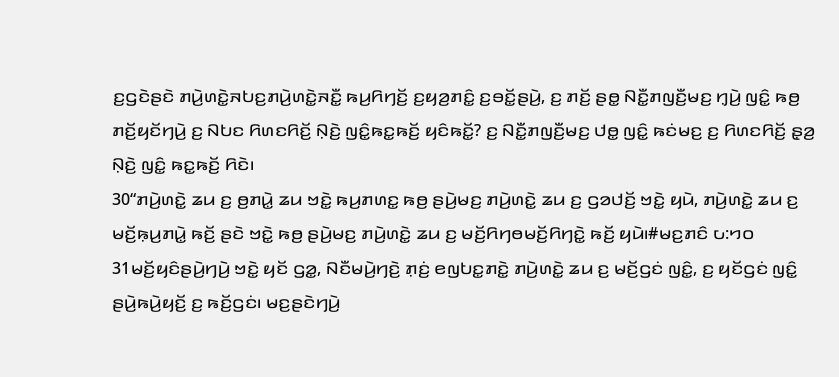ꤢ꤬ꤞꤢꤧꤔꤢꤧ ꤊꤣꤧ꤬ꤛꤢꤧ꤭ꤏꤝꤢ꤬ꤊꤣꤧ꤬ꤛꤢꤧ꤭ꤏꤢꤪ꤭ ꤒꤣ꤬ꤖꤚꤢꤩ꤬ ꤢ꤬ꤟꤤ꤬ꤊꤢꤨ꤭ ꤢ꤬ꤋꤢꤩ꤭ꤔꤣꤧ꤬, ꤢ꤬ ꤊꤢꤩ꤬ ꤔꤥ꤭ ꤡꤢꤪ꤭ꤊꤜꤢꤪ꤬ꤗꤢ꤬ ꤚ꤫ꤣꤧ꤬ ꤜꤢꤨ꤭ ꤒꤥ꤬ ꤊꤢꤩ꤬ꤟꤢꤩꤚꤣꤧ꤬ ꤢ꤬ ꤡꤝꤢ ꤖꤛꤢꤖꤢꤩ꤬ ꤡ꤫ꤢꤧ꤬ ꤜꤢꤨ꤭ꤒꤢ꤭ꤒꤢꤩ꤬ ꤟꤢꤨꤒꤢꤩ꤭? ꤢ꤬ ꤡꤢꤪ꤭ꤊꤜꤢꤪ꤬ꤗꤢ꤬ ꤓꤥ꤭ ꤜꤢꤨ꤭ ꤒꤢꤦꤗꤢ꤬ ꤢ꤬ ꤖꤛꤢꤖꤢꤩ꤬ ꤔ꤫ꤤ꤬ ꤡ꤫ꤢꤧ꤬ ꤜꤢꤨ꤭ ꤒꤢ꤭ꤒꤢꤩ꤬ ꤖꤢꤧ꤯
30“ꤊꤣꤧ꤬ꤛꤢꤧ꤭ ꤘꤣ ꤢ꤬ ꤥ꤬ꤊꤣꤧ꤭ ꤘꤣ ꤠꤢꤧ꤭ ꤒꤣ꤬ꤊꤛꤢ꤭ ꤒꤥ꤬ ꤔꤣꤧ꤬ꤗꤢ꤬ ꤊꤣꤧ꤬ꤛꤢꤧ꤭ ꤘꤣ ꤢ꤬ ꤞꤤꤓꤢꤩ꤬ ꤠꤢꤧ꤭ ꤟꤣꤧ, ꤊꤣꤧ꤬ꤛꤢꤧ꤭ ꤘꤣ ꤢ꤬ ꤗꤢꤩ꤬ꤒ꤫ꤣ꤬ꤊꤣꤧ꤭ ꤒꤢꤩ꤬ ꤔꤢꤧ ꤠꤢꤧ꤭ ꤒꤥ꤬ ꤔꤣꤧ꤬ꤗꤢ꤬ ꤊꤣꤧ꤬ꤛꤢꤧ꤭ ꤘꤣ ꤢ꤬ ꤗꤢꤩ꤬ꤖꤚꤥꤗꤢꤩ꤬ꤖꤚꤢꤧ꤭ ꤒꤢꤩ꤬ ꤟꤣꤧ꤯#ꤗꤢ꤬ꤊꤢꤨ ꤉:꤄꤀ 31ꤗꤢꤩ꤬ꤟꤢꤨꤔꤣꤧ꤬ꤚꤣꤧ꤬ ꤠꤢꤧ꤭ ꤟꤢꤩ ꤞꤤ꤭, ꤡꤢꤪꤗꤣꤧ꤬ꤚꤢꤧ꤬ ꤊ꤫ꤢꤦ꤬ ꤕꤜꤝꤢ꤭ꤊꤢꤧ꤭ ꤊꤣꤧ꤬ꤛꤢꤧ꤭ ꤘꤣ ꤢ꤬ ꤗꤢꤩ꤬ꤞꤢꤦ ꤜꤢꤨ꤭, ꤢ꤬ ꤟꤢꤩꤞꤢꤦ ꤜꤢꤨ꤭ ꤔꤣꤧ꤬ꤒꤣꤧ꤬ꤟꤢꤩ꤬ ꤢ꤬ ꤒꤢꤩ꤬ꤞꤢꤦ꤯ ꤗꤢ꤬ꤔꤢꤧꤚꤣꤧ꤬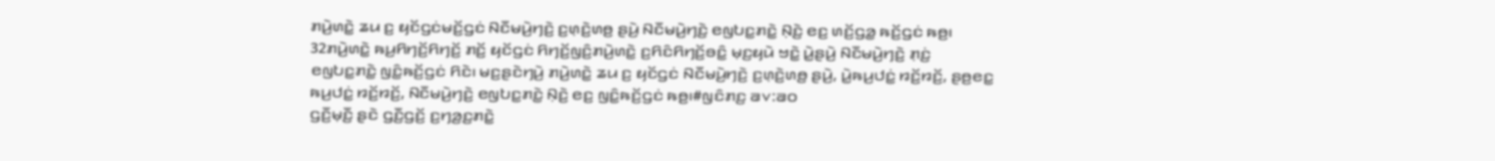ꤊꤣꤧ꤬ꤛꤢꤧ꤭ ꤘꤣ ꤢ꤬ ꤟꤢꤩꤞꤢꤦꤗꤢꤩ꤬ꤞꤢꤦ ꤡꤢꤪꤗꤣꤧ꤬ꤚꤢꤧ꤬ ꤢ꤬ꤛ꤫ꤢꤧ꤬ꤛꤥ꤬ ꤔꤣꤧ꤬ ꤡꤢꤪꤗꤣꤧ꤬ꤚꤢꤧ꤬ ꤕꤜꤝꤢ꤭ꤊꤢꤧ꤭ ꤡ꤫ꤢꤧ꤬ ꤕꤢ꤬ ꤛꤢꤩ꤬ꤞꤤ꤭ ꤒꤢꤩ꤬ꤞꤢꤦ ꤒꤥ꤬꤯ 32ꤊꤣꤧ꤬ꤛꤢꤧ꤭ ꤒꤣ꤬ꤖꤚꤢꤩ꤬ꤖꤚꤢꤩ꤬ ꤊꤢꤩ꤬ ꤟꤢꤩꤞꤢꤦ ꤖꤚꤢꤩ꤬ꤜꤢꤨ꤬ꤊꤣꤧ꤬ꤛꤢꤧ꤭ ꤢ꤬ꤖꤢꤨꤖꤚꤢꤩ꤬ꤋꤢꤨ꤭ ꤗ꤫ꤢ꤬ꤟꤣꤧ ꤠꤢꤧ꤭ ꤣꤧ꤭ꤔꤣꤧ꤬ ꤡꤢꤪꤗꤣꤧ꤬ꤚꤢꤧ꤬ ꤊ꤫ꤢꤦ꤬ ꤕꤜꤝꤢ꤭ꤊꤢꤧ꤭ ꤜꤢꤨ꤭ꤒꤢꤩ꤬ꤞꤢꤦ ꤖꤢꤧ꤯ ꤗꤢ꤬ꤔꤢꤧꤚꤣꤧ꤬ ꤊꤣꤧ꤬ꤛꤢꤧ꤭ ꤘꤣ ꤢ꤬ ꤟꤢꤩꤞꤢꤦ ꤡꤢꤪꤗꤣꤧ꤬ꤚꤢꤧ꤬ ꤢ꤬ꤛ꤫ꤢꤧ꤬ꤛꤥ꤬ ꤔꤣꤧ꤬, ꤣꤧ꤭ꤒꤣ꤬ꤓꤢꤦ꤭ ꤙꤢꤩ꤬ꤙꤢꤩ꤬, ꤔꤥ꤬ꤕꤢ꤭ ꤒꤣ꤬ꤓꤢꤦ꤭ ꤙꤢꤩ꤬ꤙꤢꤩ꤬, ꤡꤢꤪꤗꤣꤧ꤬ꤚꤢꤧ꤬ ꤕꤜꤝꤢ꤭ꤊꤢꤧ꤭ ꤡ꤫ꤢꤧ꤬ ꤕꤢ꤬ ꤜꤢꤨ꤭ꤒꤢꤩ꤬ꤞꤢꤦ ꤒꤥ꤬꤯#ꤜꤢꤨꤊꤢ꤬ ꤁꤂:꤁꤀
ꤞꤢꤪ꤬ꤗ꤫ꤢꤪ꤬ ꤔꤢꤧ ꤞꤢꤪ꤬ꤞꤢꤩ꤬ ꤢ꤬ꤚꤤ꤬ꤢ꤬ꤊꤢꤧ꤭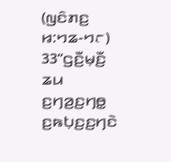(ꤜꤢꤨꤊꤢ꤬ ꤆:꤄꤃-꤄꤅)
33“ꤞꤢꤪ꤬ꤗ꤫ꤢꤪ꤬ ꤘꤣ ꤢ꤬ꤚꤤ꤬ꤢ꤬ꤚꤥ꤭ ꤢ꤬ꤒꤝ꤫ꤢ꤬ꤢ꤬ꤚꤢꤧ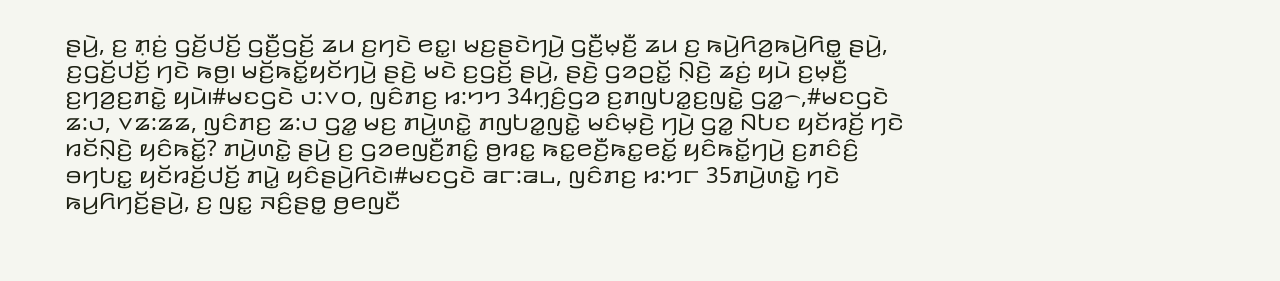ꤔꤣꤧ꤬, ꤢ꤬ ꤊ꤫ꤢꤦ꤬ ꤞꤢꤩ꤬ꤓꤢꤩ꤬ ꤞꤢꤪ꤬ꤞꤢꤩ꤬ ꤘꤣ ꤢ꤬ꤚꤢꤧ ꤕꤢ꤭꤯ ꤗꤢ꤬ꤔꤢꤧꤚꤣꤧ꤬ ꤞꤢꤪ꤬ꤗ꤫ꤢꤪ꤬ ꤘꤣ ꤢ꤬ ꤒꤣꤧ꤬ꤖꤤ꤬ꤒꤣꤧ꤬ꤖꤥ꤭ ꤔꤣꤧ꤬, ꤢ꤬ꤞꤢꤩ꤬ꤓꤢꤩ꤬ ꤚꤢꤧ ꤒꤥ꤬꤯ ꤗꤢꤩ꤬ꤒꤢꤩ꤭ꤟꤢꤩꤚꤣꤧ꤬ ꤔꤢꤧ꤬ ꤗꤢꤧ ꤢ꤬ꤞꤢꤩ꤬ ꤔꤣꤧ꤬, ꤔꤢꤧ꤬ ꤞꤤꤑꤢꤩ꤭ ꤡ꤫ꤢꤧ꤬ ꤘꤢꤦ꤬ ꤟꤣꤧ ꤢ꤬ꤗ꤫ꤢꤪ꤬ ꤢ꤬ꤚꤤ꤬ꤢ꤬ꤊꤢꤧ꤭ ꤟꤣꤧ꤯#ꤗꤢꤞꤢꤧ ꤇:꤂꤀, ꤜꤢꤨꤊꤢ꤬ ꤆:꤄꤄ 34ꤚ꤫ꤢꤨ꤬ꤞꤤ ꤢ꤬ꤊꤜꤝꤤ꤭ꤢ꤬ꤜꤢꤧ꤭ ꤞꤤ꤭꤮,#ꤗꤢꤞꤢꤧ ꤃:꤇, ꤂꤃:꤃꤃, ꤜꤢꤨꤊꤢ꤬ ꤃:꤇ ꤞꤤ꤭ ꤗꤢ꤬ ꤊꤣꤧ꤬ꤛꤢꤧ꤭ ꤊꤜꤝꤤ꤭ꤜꤢꤧ꤭ ꤗꤢꤨꤗ꤫ꤢꤧ꤬ ꤚꤣꤧ꤬ ꤞꤤ꤭ ꤡꤝꤢ ꤟꤢꤩꤙꤢꤩ꤬ ꤚꤢꤧ ꤙꤢꤩꤡ꤫ꤢꤧ꤬ ꤟꤢꤨꤒꤢꤩ꤭? ꤊꤣꤧ꤬ꤛꤢꤧ꤭ ꤔꤣꤧ꤬ ꤢ꤬ ꤞꤤꤕꤜꤢꤪ꤬ꤊꤢꤨ꤭ ꤥ꤬ꤙꤢ꤭ ꤒꤢ꤭ꤕꤢꤪ꤬ꤒꤢ꤭ꤕꤢꤩ꤭ ꤟꤢꤨꤒꤢꤩ꤭ꤚꤣꤧ꤬ ꤢ꤬ꤊꤢꤨꤢꤨ꤬ ꤋꤚꤝꤢ꤭ ꤟꤢꤩꤙꤢꤩ꤬ꤓꤢꤩ꤬ ꤊꤣꤧ꤭ ꤟꤢꤨꤔꤣꤧ꤬ꤖꤢꤧ꤯#ꤗꤢꤞꤢꤧ ꤁꤅:꤁꤈, ꤜꤢꤨꤊꤢ꤬ ꤆:꤄꤅ 35ꤊꤣꤧ꤬ꤛꤢꤧ꤭ ꤚꤢꤧ ꤒꤣ꤬ꤖꤚꤢꤩ꤬ꤔꤣꤧ꤬, ꤢ꤬ ꤜꤢ꤭ ꤏꤢꤨ꤬ꤔꤥ꤭ ꤥ꤬ꤕꤜꤢꤪ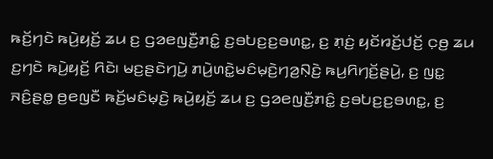ꤒꤢꤩ꤬ꤚꤢꤧ ꤒꤣꤧ꤬ꤟꤢꤩ꤬ ꤘꤣ ꤢ꤬ ꤞꤤꤕꤜꤢꤪ꤬ꤊꤢꤨ꤭ ꤢ꤬ꤋꤝꤢ꤬ꤢ꤬ꤋꤛꤢ꤭, ꤢ꤬ ꤊ꤫ꤢꤦ꤬ ꤟꤢꤩꤙꤢꤩ꤬ꤓꤢꤩ꤬ ꤍ꤫ꤥ꤬ ꤘꤣ ꤢ꤬ꤚꤢꤧ ꤒꤣꤧ꤬ꤟꤢꤩ꤬ ꤖꤢꤧ꤯ ꤗꤢ꤬ꤔꤢꤧꤚꤣꤧ꤬ ꤊꤣꤧ꤬ꤛꤢꤧ꤭ꤗꤢꤨꤗ꤫ꤢꤧ꤬ꤚꤤ꤬ꤡ꤫ꤢꤧ꤬ ꤒꤣ꤬ꤖꤚꤢꤩ꤬ꤔꤣꤧ꤬, ꤢ꤬ ꤜꤢ꤭ ꤏꤢꤨ꤬ꤔꤥ꤭ ꤥ꤬ꤕꤜꤢꤪ ꤒꤢꤩ꤬ꤗꤢꤨꤗ꤫ꤢꤧ꤬ ꤒꤣꤧ꤬ꤟꤢꤩ꤬ ꤘꤣ ꤢ꤬ ꤞꤤꤕꤜꤢꤪ꤬ꤊꤢꤨ꤭ ꤢ꤬ꤋꤝꤢ꤬ꤢ꤬ꤋꤛꤢ꤭, ꤢ꤬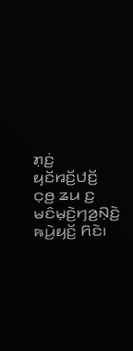ꤊ꤫ꤢꤦ꤬ ꤟꤢꤩꤙꤢꤩ꤬ꤓꤢꤩ꤬ ꤍ꤫ꤥ꤬ ꤘꤣ ꤢ꤬ ꤗꤢꤨꤗ꤫ꤢꤧ꤬ꤚꤤ꤬ꤡ꤫ꤢꤧ꤬ ꤒꤣꤧ꤬ꤟꤢꤩ꤬ ꤖꤢꤧ꤯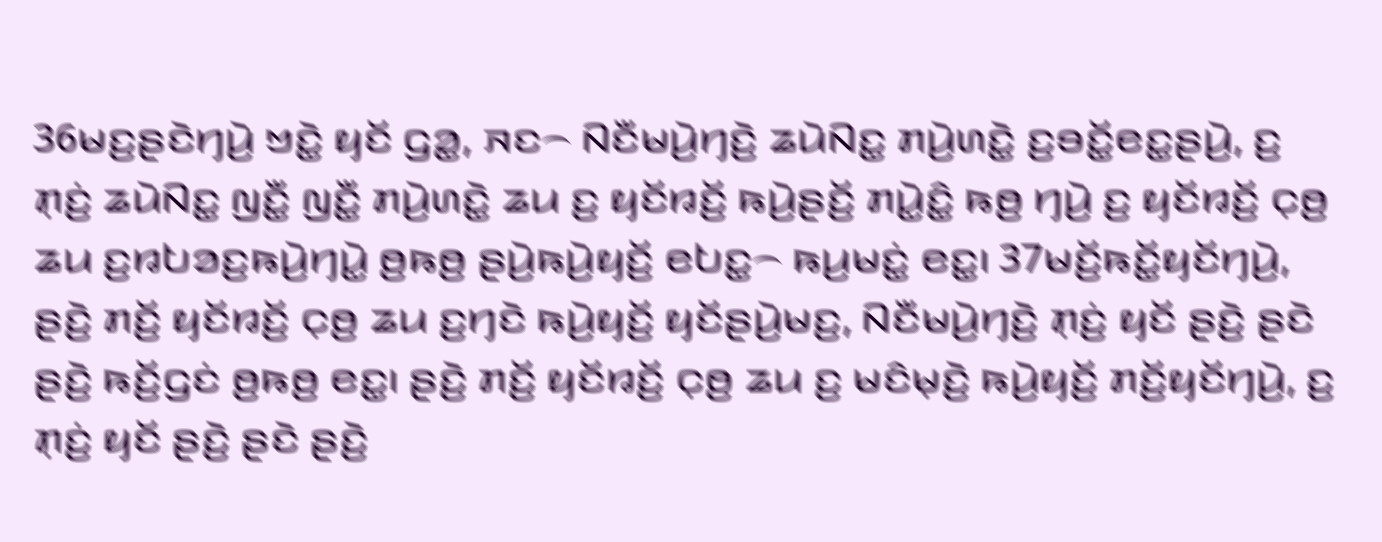36ꤗꤢ꤬ꤔꤢꤧꤚꤣꤧ꤬ ꤠꤢꤧ꤭ ꤟꤢꤩ ꤞꤤ꤭, ꤏꤢ꤮ ꤡꤢꤪꤗꤣꤧ꤬ꤚꤢꤧ꤬ ꤘꤣꤧꤡꤢ꤭ ꤊꤣꤧ꤬ꤛꤢꤧ꤭ ꤢ꤬ꤋꤢꤩ꤭ꤕꤢ꤭ꤔꤣꤧ꤬, ꤢ꤬ ꤊ꤫ꤢꤦ꤬ ꤘꤣꤧꤡꤢ꤭ ꤜꤢꤪ꤭ ꤜꤢꤪ꤭ ꤊꤣꤧ꤬ꤛꤢꤧ꤭ ꤘꤣ ꤢ꤬ ꤟꤢꤩꤙꤢꤩ꤬ ꤒꤣꤧ꤬ꤔꤢꤩ꤬ ꤊꤣꤧ꤭ꤢꤨ꤭ ꤒꤥ꤬ ꤚꤣꤧ꤬ ꤢ꤬ ꤟꤢꤩꤙꤢꤩ꤬ ꤍ꤫ꤥ꤬ ꤘꤣ ꤢ꤬ꤙꤝꤤꤢ꤬ꤒꤣꤧ꤬ꤚꤣꤧ꤭ ꤥ꤬ꤒꤥ꤬ ꤔꤣꤧ꤬ꤒꤣꤧ꤬ꤟꤢꤩ꤬ ꤕꤝꤢ꤭꤮ ꤒꤣ꤬ꤗꤢꤦ꤭ ꤕꤢ꤭꤯ 37ꤗꤢꤩ꤬ꤒꤢꤩ꤭ꤟꤢꤩꤚꤣꤧ꤬, ꤔꤢꤧ꤬ ꤊꤢꤩ꤬ ꤟꤢꤩꤙꤢꤩ꤬ ꤍ꤫ꤥ꤬ ꤘꤣ ꤢ꤬ꤚꤢꤧ ꤒꤣꤧ꤬ꤟꤢꤩ꤬ ꤟꤢꤩꤔꤣꤧ꤬ꤗꤢ꤬, ꤡꤢꤪꤗꤣꤧ꤬ꤚꤢꤧ꤬ ꤊ꤫ꤢꤦ꤬ ꤟꤢꤩ ꤔꤢꤧ꤬ ꤔꤢꤧ ꤔꤢꤧ꤬ ꤒꤢꤩ꤬ꤞꤢꤦ ꤥ꤬ꤒꤥ꤬ ꤕꤢ꤭꤯ ꤔꤢꤧ꤬ ꤊꤢꤩ꤬ ꤟꤢꤩꤙꤢꤩ꤬ ꤍ꤫ꤥ꤬ ꤘꤣ ꤢ꤬ ꤗꤢꤨꤗ꤫ꤢꤧ꤬ ꤒꤣꤧ꤬ꤟꤢꤩ꤬ ꤊꤢꤩ꤬ꤟꤢꤩꤚꤣꤧ꤬, ꤢ꤬ ꤊ꤫ꤢꤦ꤬ ꤟꤢꤩ ꤔꤢꤧ꤬ ꤔꤢꤧ ꤔꤢꤧ꤬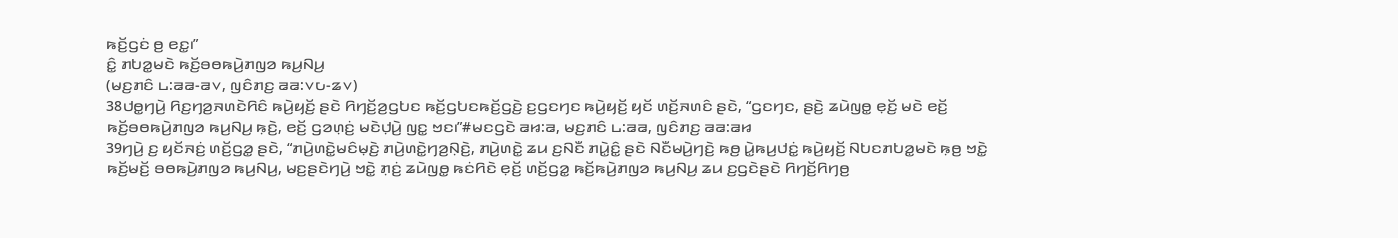ꤒꤢꤩ꤬ꤞꤢꤦ ꤥ꤬ ꤕꤢ꤭꤯”
ꤢꤨ꤭ ꤊꤝꤤ꤭ꤗꤢꤧ ꤒꤢꤩ꤬ꤋꤥꤒꤣꤧ꤬ꤊꤜꤤ ꤒꤣ꤬ꤡꤣ꤬
(ꤗꤢ꤬ꤊꤢꤨ ꤈:꤁꤁-꤁꤂, ꤜꤢꤨꤊꤢ꤬ ꤁꤁:꤂꤉-꤃꤂)
38ꤓꤥ꤭ꤚꤣꤧ꤬ ꤖꤢ꤬ꤚꤤ꤬ꤏꤛꤢꤧꤖꤢꤨ ꤒꤣꤧ꤬ꤟꤢꤩ꤬ ꤔꤢꤧ ꤖꤚꤢꤩ꤬ꤤ꤬ꤞꤝꤢ ꤒꤢꤩ꤬ꤞꤝꤢꤒꤢꤩ꤬ꤞꤢꤧ꤬ ꤢ꤬ꤞꤢꤚꤢ ꤒꤣꤧ꤬ꤟꤢꤩ꤬ ꤟꤢꤩ ꤛꤢꤩ꤬ꤏꤛꤢꤨ ꤔꤢꤧ, “ꤞꤢꤚꤢ, ꤔꤢꤧ꤬ ꤘꤣꤧꤜꤥ꤭ ꤕ꤫ꤢꤩ꤬ ꤗꤢꤧ ꤕꤢꤩ꤬ ꤒꤢꤩ꤬ꤋꤥꤒꤣꤧ꤬ꤊꤜꤤ ꤒꤣ꤬ꤡꤣ꤬ ꤒ꤫ꤢꤧ꤬, ꤕꤢꤩ꤬ ꤞꤤꤛ꤫ꤢꤦ꤬ ꤗꤢꤧꤓ꤫ꤣꤧ꤬ ꤜꤢ꤭ ꤠꤢ꤯”#ꤗꤢꤞꤢꤧ ꤁꤆:꤁, ꤗꤢ꤬ꤊꤢꤨ ꤈:꤁꤁, ꤜꤢꤨꤊꤢ꤬ ꤁꤁:꤁꤆
39ꤚꤣꤧ꤬ ꤢ꤬ ꤟꤢꤩꤏꤢꤦ꤬ ꤛꤢꤩ꤬ꤞꤤ꤭ ꤔꤢꤧ, “ꤊꤣꤧ꤬ꤛꤢꤧ꤭ꤗꤢꤨꤗ꤫ꤢꤧ꤬ ꤊꤣꤧ꤬ꤛꤢꤧ꤭ꤚꤤ꤬ꤡ꤫ꤢꤧ꤬, ꤊꤣꤧ꤬ꤛꤢꤧ꤭ ꤘꤣ ꤢ꤬ꤡꤢꤪ ꤊꤣꤧ꤭ꤢꤨ꤭ ꤔꤢꤧ ꤡꤢꤪꤗꤣꤧ꤬ꤚꤢꤧ꤬ ꤒꤥ꤬ ꤣꤧ꤭ꤒꤣ꤬ꤓꤢꤦ꤭ ꤒꤣꤧ꤬ꤟꤢꤩ꤬ ꤡꤝꤢꤊꤝꤤ꤭ꤗꤢꤧ ꤒ꤫ꤥ꤬ ꤠꤢꤧ꤭ ꤒꤢꤩ꤬ꤗꤢꤩ꤬ ꤋꤥꤒꤣꤧ꤬ꤊꤜꤤ ꤒꤣ꤬ꤡꤣ꤬, ꤗꤢ꤬ꤔꤢꤧꤚꤣꤧ꤬ ꤠꤢꤧ꤭ ꤊ꤫ꤢꤦ꤬ ꤘꤣꤧꤜꤥ꤭ ꤒꤢꤦꤖꤢꤧ ꤕ꤫ꤢꤩ꤬ ꤛꤢꤩ꤬ꤞꤤ꤭ ꤒꤢꤩ꤬ꤒꤣꤧ꤬ꤊꤜꤤ ꤒꤣ꤬ꤡꤣ꤬ ꤘꤣ ꤢ꤬ꤞꤢꤧꤔꤢꤧ ꤖꤚꤢꤩ꤬ꤖꤚꤥ꤬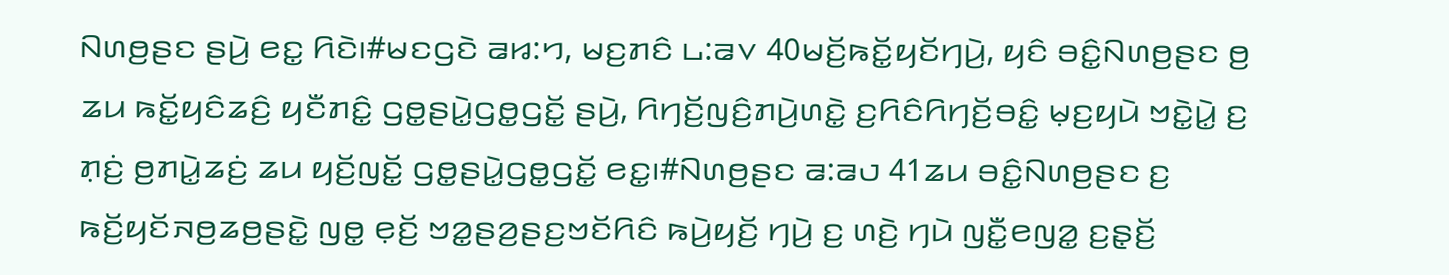ꤡꤛꤥ꤬ꤔꤢ ꤔꤣꤧ꤬ ꤕꤢ꤭ ꤖꤢꤧ꤯#ꤗꤢꤞꤢꤧ ꤁꤆:꤄, ꤗꤢ꤬ꤊꤢꤨ ꤈:꤁꤂ 40ꤗꤢꤩ꤬ꤒꤢꤩ꤭ꤟꤢꤩꤚꤣꤧ꤬, ꤟꤢꤨ ꤋꤢꤨ꤭ꤡꤛꤥ꤬ꤔꤢ ꤥ꤬ ꤘꤣ ꤒꤢꤩ꤭ꤟꤢꤨꤘꤢꤨ꤬ ꤟꤢꤪꤊꤢꤨ꤭ ꤞꤥ꤭ꤔꤣꤧ꤭ꤞꤥ꤭ꤞꤢꤩ꤭ ꤔꤣꤧ꤬, ꤖꤚꤢꤩ꤬ꤜꤢꤨ꤬ꤊꤣꤧ꤬ꤛꤢꤧ꤭ ꤢ꤬ꤖꤢꤨꤖꤚꤢꤩ꤬ꤋꤢꤨ꤭ ꤗ꤫ꤢ꤬ꤟꤣꤧ ꤠꤢꤧ꤭ꤣꤧ꤭ ꤢ꤬ ꤊ꤫ꤢꤦ꤬ ꤥ꤬ꤊꤣꤧ꤭ꤘꤢꤦ꤬ ꤘꤣ ꤟꤢꤩ꤬ꤜꤢꤩ꤭ ꤞꤥ꤭ꤔꤣꤧ꤭ꤞꤥ꤭ꤞꤢꤩ꤭ ꤕꤢ꤭꤯#ꤡꤛꤥ꤬ꤔꤢ ꤁:꤁꤇ 41ꤘꤣ ꤋꤢꤨ꤭ꤡꤛꤥ꤬ꤔꤢ ꤢ꤬ ꤒꤢꤩ꤬ꤟꤢꤩꤏꤥ꤬ꤘꤥ꤬ꤔꤢꤧ꤭ ꤜꤥ꤭ ꤕ꤫ꤢꤩ꤬ ꤠꤤ꤭ꤔꤤ꤬ꤔꤢ꤬ꤠꤢꤩꤖꤢꤨ ꤒꤣꤧ꤬ꤟꤢꤩ꤬ ꤚꤣꤧ꤬ ꤢ꤬ ꤛꤢꤧ꤬ ꤚꤣꤧ ꤜꤢꤪ꤭ꤕꤜꤤ꤭ ꤢ꤬ꤔ꤫ꤢꤩ꤬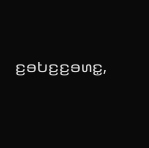ꤢ꤬ꤋꤝꤢ꤬ꤢ꤬ꤋꤛꤢ꤭,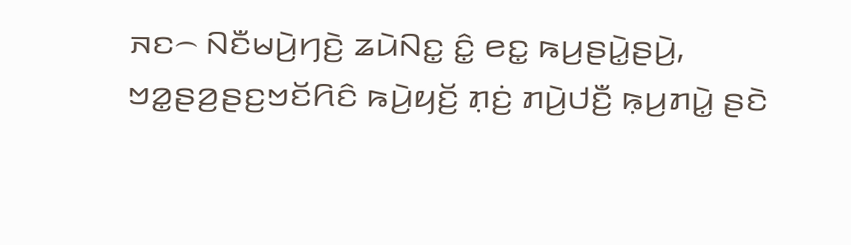ꤏꤢ꤮ ꤡꤢꤪꤗꤣꤧ꤬ꤚꤢꤧ꤬ ꤘꤣꤧꤡꤢ꤭ ꤢꤨ꤭ ꤕꤢ꤭ ꤒꤣ꤬ꤔꤣꤧ꤭ꤔꤣꤧ꤬, ꤠꤤ꤭ꤔꤤ꤬ꤔꤢ꤬ꤠꤢꤩꤖꤢꤨ ꤒꤣꤧ꤬ꤟꤢꤩ꤬ ꤊ꤫ꤢꤦ꤬ ꤊꤣꤧ꤬ꤓꤢꤪ꤬ ꤒ꤫ꤣ꤬ꤊꤣꤧ꤭ ꤔꤢꤧ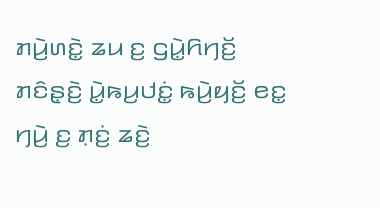ꤊꤣꤧ꤬ꤛꤢꤧ꤭ ꤘꤣ ꤢ꤬ ꤞꤣꤧ꤭ꤖꤚꤢꤩ꤬ ꤊꤢꤨꤔ꤫ꤢꤧ꤬ ꤣꤧ꤭ꤒꤣ꤬ꤓꤢꤦ꤭ ꤒꤣꤧ꤬ꤟꤢꤩ꤬ ꤕꤢ꤭ ꤚꤣꤧ꤬ ꤢ꤬ ꤊ꤫ꤢꤦ꤬ ꤘꤢꤧ꤬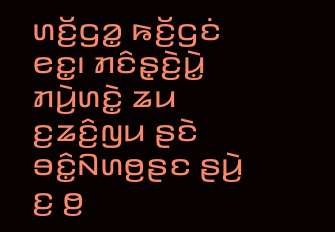ꤛꤢꤩ꤬ꤞꤤ꤭ ꤒꤢꤩ꤬ꤞꤢꤦ ꤕꤢ꤭꤯ ꤊꤢꤨꤔ꤫ꤢꤧ꤬ꤣꤧ꤭ ꤊꤣꤧ꤬ꤛꤢꤧ꤭ ꤘꤣ ꤢ꤬ꤘꤢꤨ꤬ꤜꤣ ꤔꤢꤧ ꤋꤢꤨ꤭ꤡꤛꤥ꤬ꤔꤢ ꤔꤣꤧ꤬ ꤢ꤬ ꤥ꤬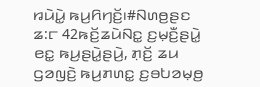ꤙꤣꤧꤣꤧ꤭ ꤒꤣ꤬ꤖꤚꤢꤩ꤬꤯#ꤡꤛꤥ꤬ꤔꤢ ꤃:꤅ 42ꤒꤢꤩ꤬ꤘꤣꤧꤡꤢ꤭ ꤢ꤬ꤗ꤫ꤢꤪ꤬ꤔꤣꤧ꤭ ꤕꤢ꤭ ꤒꤣ꤬ꤔꤣꤧ꤭ꤔꤣꤧ꤬, ꤊ꤫ꤢꤩ꤬ ꤘꤣ ꤞꤤꤜꤢꤧ꤬ ꤒꤣ꤬ꤊꤛꤢ꤭ ꤢ꤬ꤋꤝꤤꤗ꤫ꤥ꤬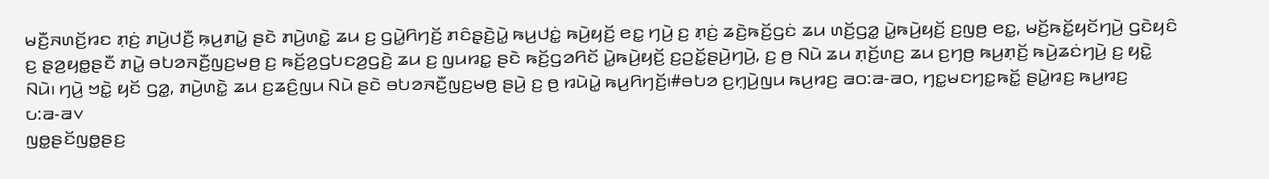ꤗꤢꤪ꤬ꤏꤛꤢꤩ꤬ꤙꤢ ꤊ꤫ꤢꤦ꤬ ꤊꤣꤧ꤬ꤓꤢꤪ꤬ ꤒ꤫ꤣ꤬ꤊꤣꤧ꤭ ꤔꤢꤧ ꤊꤣꤧ꤬ꤛꤢꤧ꤭ ꤘꤣ ꤢ꤬ ꤞꤣꤧ꤭ꤖꤚꤢꤩ꤬ ꤊꤢꤨꤔ꤫ꤢꤧ꤬ꤣꤧ꤭ ꤒꤣ꤬ꤓꤢꤦ꤭ ꤒꤣꤧ꤬ꤟꤢꤩ꤬ ꤕꤢ꤭ ꤚꤣꤧ꤬ ꤢ꤬ ꤊ꤫ꤢꤦ꤬ ꤘꤢꤧ꤬ꤒꤢꤩ꤬ꤞꤢꤦ ꤘꤣ ꤛꤢꤩ꤬ꤞꤤ꤭ ꤣꤧ꤭ꤒꤣꤧ꤬ꤟꤢꤩ꤬ ꤢ꤬ꤜꤥ꤬ ꤕꤢ꤭, ꤗꤢꤩ꤬ꤒꤢꤩ꤭ꤟꤢꤩꤚꤣꤧ꤬ ꤞꤢꤧꤟꤢꤨ ꤢ꤬ ꤔ꤫ꤤ꤬ꤟꤥ꤭ꤔꤢꤪ ꤊꤣꤧ꤭ ꤋꤝꤤꤏꤢꤪ꤬ꤜꤢ꤬ꤗꤥ꤬ ꤢ꤬ ꤒꤢꤩ꤬ꤤ꤬ꤞꤝꤢꤤ꤬ꤞꤢꤧ꤬ ꤘꤣ ꤢ꤬ ꤜꤣꤙꤢ꤭ ꤔꤢꤧ ꤒꤢꤩ꤬ꤞꤤꤖꤢꤩ ꤣꤧ꤭ꤒꤣꤧ꤬ꤟꤢꤩ꤬ ꤢ꤬ꤑꤢꤩ꤭ꤔꤣꤧ꤬ꤚꤣꤧ꤬, ꤢ꤬ ꤥ꤬ ꤡꤣꤧ ꤘꤣ ꤊ꤫ꤢꤩ꤬ꤛꤢ꤬ ꤘꤣ ꤢ꤬ꤚꤥ꤬ ꤒꤣ꤬ꤊ꤫ꤢꤩ꤬ ꤒꤣꤧ꤬ꤘꤢꤦꤚꤣꤧ꤬ ꤢ꤬ ꤟꤢꤧ꤭ ꤡꤣꤧ꤯ ꤚꤣꤧ꤬ ꤠꤢꤧ꤭ ꤟꤢꤩ ꤞꤤ꤭, ꤊꤣꤧ꤬ꤛꤢꤧ꤭ ꤘꤣ ꤢ꤬ꤘꤢꤨ꤬ꤜꤣ ꤡꤣꤧ ꤔꤢꤧ ꤋꤝꤤꤏꤢꤪ꤬ꤜꤢ꤬ꤗꤥ꤬ ꤔꤣꤧ꤬ ꤢ꤬ ꤥ꤬ ꤙꤣꤧꤣꤧ꤭ ꤒꤣ꤬ꤖꤚꤢꤩ꤬꤯#ꤋꤝꤤ ꤢ꤬ꤚ꤫ꤣꤧ꤬ꤜꤣ ꤒꤣ꤬ꤙꤢ꤬ ꤁꤀:꤁-꤁꤀, ꤚꤢ꤭ꤗꤢꤚꤢ꤭ꤒꤢꤩ꤭ ꤔꤣꤧ꤭ꤙꤢ꤬ ꤒꤣ꤬ꤙꤢ꤬ ꤉:꤁-꤁꤂
ꤜꤥ꤭ꤔꤢꤩꤜꤥ꤭ꤔꤢ꤬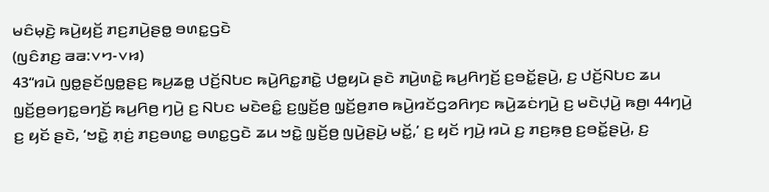ꤗꤢꤨꤗ꤫ꤢꤧ꤬ ꤒꤣꤧ꤬ꤟꤢꤩ꤬ ꤊꤢ꤬ꤊꤣꤧ꤬ꤔꤥ꤭ ꤋꤛꤢ꤭ꤞꤢꤧ
(ꤜꤢꤨꤊꤢ꤬ ꤁꤁:꤂꤄-꤂꤆)
43“ꤙꤣꤧ ꤜꤥ꤭ꤔꤢꤩꤜꤥ꤭ꤔꤢ꤬ ꤒꤣ꤬ꤘꤥ꤭ ꤓꤢꤩ꤬ꤡꤝꤢ ꤒꤣꤧ꤬ꤖꤢ꤭ꤊꤢꤧ꤭ ꤓꤥ꤭ꤟꤣꤧ ꤔꤢꤧ ꤊꤣꤧ꤬ꤛꤢꤧ꤭ ꤒꤣ꤬ꤖꤚꤢꤩ꤬ ꤢ꤬ꤋꤢꤩ꤭ꤔꤣꤧ꤬, ꤢ꤬ ꤓꤢꤩ꤬ꤡꤝꤢ ꤘꤣ ꤜ꤫ꤢꤩ꤬ꤥ꤬ꤋꤚꤢ꤭ꤋꤚꤢꤩ꤬ ꤒꤣ꤬ꤖꤥ꤬ ꤚꤣꤧ꤬ ꤢ꤬ ꤡꤝꤢ ꤗꤢꤧꤕꤢꤨ꤭ ꤢ꤬ꤜ꤫ꤢꤩ꤬ꤥ꤬ ꤜ꤫ꤢꤩ꤬ꤥ꤬ꤊꤥ ꤒꤣꤧ꤬ꤙꤢꤩꤞꤤꤖꤚꤢ ꤒꤣꤧ꤬ꤘꤢꤦꤚꤣꤧ꤬ ꤢ꤬ ꤗꤢꤧꤓ꤫ꤣꤧ꤬ ꤒꤥ꤬꤯ 44ꤚꤣꤧ꤬ ꤢ꤬ ꤟꤢꤩ ꤔꤢꤧ, ‘ꤠꤢꤧ꤭ ꤊ꤫ꤢꤦ꤬ ꤊꤢ꤬ꤋꤛꤢ꤭ ꤋꤛꤢ꤭ꤞꤢꤧ ꤘꤣ ꤠꤢꤧ꤭ ꤜ꤫ꤢꤩ꤬ꤥ꤬ ꤜꤣꤧ꤬ꤔꤣꤧ꤬ ꤗꤢꤩ꤭,’ ꤢ꤬ ꤟꤢꤩ ꤚꤣꤧ꤬ ꤙꤣꤧ ꤢ꤬ ꤊꤢ꤬ꤒ꤫ꤥ꤬ ꤢ꤬ꤋꤢꤩ꤭ꤔꤣꤧ꤬, ꤢ꤬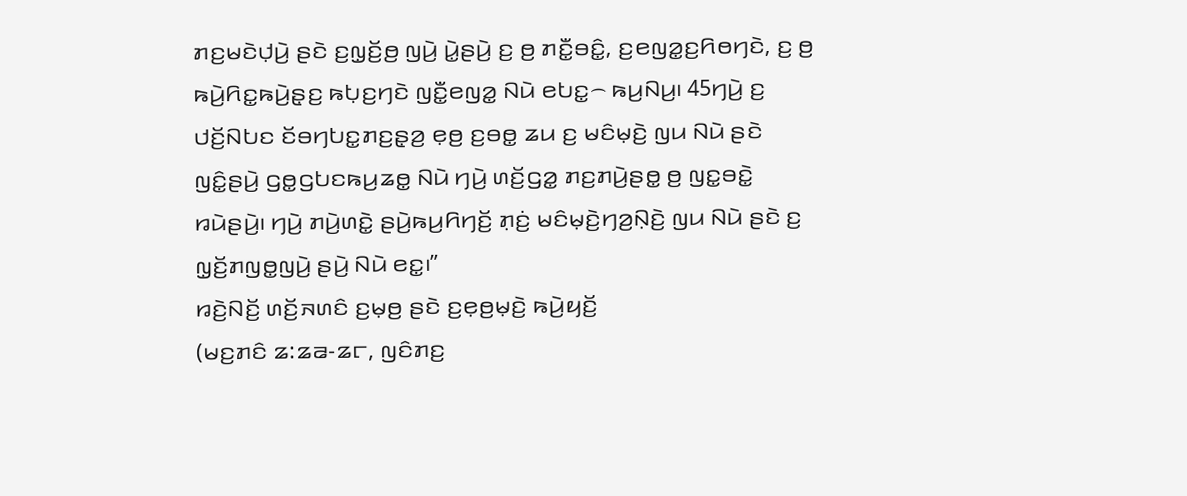ꤊꤢ꤬ꤗꤢꤧꤓ꤫ꤣꤧ꤬ ꤔꤢꤧ ꤢ꤬ꤜ꤫ꤢꤩ꤬ꤥ꤬ ꤜꤣꤧ꤬ ꤣꤧ꤭ꤔꤣꤧ꤬ ꤢ꤬ ꤥ꤬ ꤊꤢꤪ꤭ꤋꤢꤨ꤭, ꤢ꤬ꤕꤜꤤ꤭ꤢ꤬ꤖꤥꤚꤢꤧ, ꤢ꤬ ꤥ꤬ ꤒꤣꤧ꤬ꤖꤢ꤭ꤒꤣꤧ꤬ꤔ꤫ꤢ꤬ ꤒꤝ꤫ꤢ꤬ꤚꤢꤧ ꤜꤢꤪ꤭ꤕꤜꤤ꤭ ꤡꤣꤧ ꤕꤝꤢ꤭꤮ ꤒꤣ꤬ꤡꤣ꤬꤯ 45ꤚꤣꤧ꤬ ꤢ꤬ ꤓꤢꤩ꤬ꤡꤝꤢ ꤢꤩꤋꤚꤝꤢ꤭ꤊꤢ꤬ꤔ꤫ꤤ꤬ ꤕ꤫ꤥ꤬ ꤢ꤬ꤋꤥ꤭ ꤘꤣ ꤢ꤬ ꤗꤢꤨꤗ꤫ꤢꤧ꤬ ꤜꤣ ꤡꤣꤧ ꤔꤢꤧ ꤜꤢꤨ꤭ꤔꤣꤧ꤬ ꤞꤥ꤭ꤞꤝꤢꤒꤣ꤬ꤘꤥ꤭ ꤡꤣꤧ ꤚꤣꤧ꤬ ꤛꤢꤩ꤬ꤞꤤ꤭ ꤊꤢ꤬ꤊꤣꤧ꤬ꤔꤥ꤭ ꤥ꤬ ꤜꤢ꤭ꤋꤢꤧ꤭ ꤙꤣꤧꤔꤣꤧ꤬꤯ ꤚꤣꤧ꤬ ꤊꤣꤧ꤬ꤛꤢꤧ꤭ ꤔꤣꤧ꤬ꤒꤣ꤬ꤖꤚꤢꤩ꤬ ꤊ꤫ꤢꤦ꤬ ꤗꤢꤨꤗ꤫ꤢꤧ꤬ꤚꤤ꤬ꤡ꤫ꤢꤧ꤬ ꤜꤣ ꤡꤣꤧ ꤔꤢꤧ ꤢ꤬ ꤜ꤫ꤢꤩ꤬ꤊꤜꤥ꤭ꤜꤣꤧ꤬ ꤔꤣꤧ꤬ ꤡꤣꤧ ꤕꤢ꤭꤯”
ꤙꤢꤧ꤬ꤡꤢꤩ꤬ ꤛꤢꤩ꤬ꤏꤛꤢꤨ ꤢ꤬ꤗ꤫ꤥ꤬ ꤔꤢꤧ ꤢ꤬ꤕ꤫ꤥ꤬ꤗ꤫ꤢꤧ꤬ ꤒꤣꤧ꤬ꤟꤢꤩ꤬
(ꤗꤢ꤬ꤊꤢꤨ ꤃:꤃꤁-꤃꤅, ꤜꤢꤨꤊꤢ꤬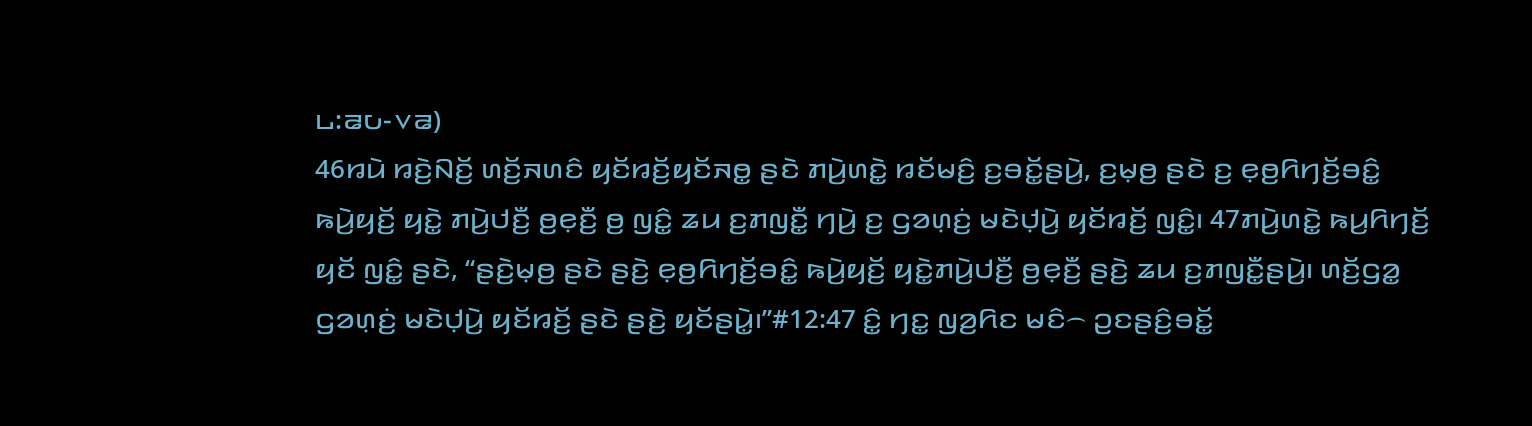꤈:꤁꤉-꤂꤁)
46ꤙꤣꤧ ꤙꤢꤧ꤬ꤡꤢꤩ꤬ ꤛꤢꤩ꤬ꤏꤛꤢꤨ ꤟꤢꤩꤙꤢꤩ꤬ꤟꤢꤩꤏꤥ꤭ ꤔꤢꤧ ꤊꤣꤧ꤬ꤛꤢꤧ꤭ ꤙꤢꤩꤗꤢꤨ꤬ ꤢ꤬ꤋꤢꤩ꤭ꤔꤣꤧ꤬, ꤢ꤬ꤗ꤫ꤥ꤬ ꤔꤢꤧ ꤢ꤬ ꤕ꤫ꤥ꤬ꤖꤚꤢꤩ꤬ꤋꤢꤨ꤭ ꤒꤣꤧ꤬ꤟꤢꤩ꤬ ꤟꤢꤧ꤭ ꤊꤣꤧ꤬ꤓꤢꤪ꤬ ꤥ꤬ꤕ꤫ꤢꤪ꤬ ꤥ꤬ ꤜꤢꤨ꤭ ꤘꤣ ꤢ꤬ꤊꤜꤢꤪ꤭ ꤚꤣꤧ꤬ ꤢ꤬ ꤞꤤꤛ꤫ꤢꤦ꤬ ꤗꤢꤧꤓ꤫ꤣꤧ꤬ ꤟꤢꤩꤙꤢꤩ꤬ ꤜꤢꤨ꤭꤯ 47ꤊꤣꤧ꤬ꤛꤢꤧ꤭ ꤒꤣ꤬ꤖꤚꤢꤩ꤬ ꤟꤢꤩ ꤜꤢꤨ꤭ ꤔꤢꤧ, “ꤔꤢꤧ꤬ꤗ꤫ꤥ꤬ ꤔꤢꤧ ꤔꤢꤧ꤬ ꤕ꤫ꤥ꤬ꤖꤚꤢꤩ꤬ꤋꤢꤨ꤭ ꤒꤣꤧ꤬ꤟꤢꤩ꤬ ꤟꤢꤧ꤭ꤊꤣꤧ꤬ꤓꤢꤪ꤬ ꤥ꤬ꤕ꤫ꤢꤪ꤬ ꤔꤢꤧ꤬ ꤘꤣ ꤢ꤬ꤊꤜꤢꤪ꤭ꤔꤣꤧ꤬꤯ ꤛꤢꤩ꤬ꤞꤤ꤭ ꤞꤤꤛ꤫ꤢꤦ꤬ ꤗꤢꤧꤓ꤫ꤣꤧ꤬ ꤟꤢꤩꤙꤢꤩ꤬ ꤔꤢꤧ ꤔꤢꤧ꤬ ꤟꤢꤩꤔꤣꤧ꤭꤯”#12:47 ꤢꤨ꤭ ꤚꤢ꤭ ꤜꤤ꤬ꤖꤢ ꤗꤢꤨ꤮ ꤑꤢꤔꤢꤨ꤬ꤋꤢꤩ꤭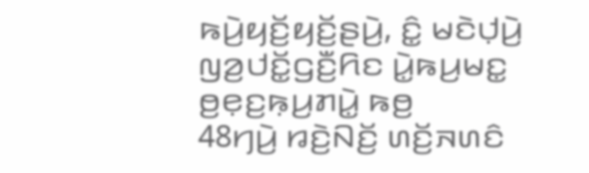ꤒꤣꤧ꤬ꤟꤢꤩ꤬ꤟꤢꤩ꤬ꤔꤣꤧ꤬, ꤢꤨ꤭ ꤗꤢꤧꤓ꤫ꤣꤧ꤬ ꤜꤤ꤬ꤓꤢꤩ꤭ꤞꤢꤪ꤬ꤖꤢ ꤣꤧ꤭ꤒꤣ꤬ꤗꤢ꤭ ꤥ꤬ꤕ꤫ꤢ꤬ꤒ꤫ꤣ꤬ꤊꤣꤧ꤭ ꤒꤥ꤬
48ꤚꤣꤧ꤬ ꤙꤢꤧ꤬ꤡꤢꤩ꤬ ꤛꤢꤩ꤬ꤏꤛꤢꤨ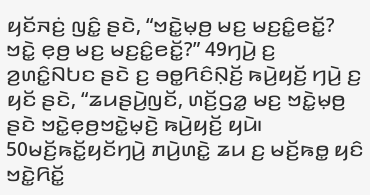ꤟꤢꤩꤏꤢꤦ꤬ ꤜꤢꤨ꤭ ꤔꤢꤧ, “ꤠꤢꤧ꤭ꤗ꤫ꤥ꤬ ꤗꤢ꤬ ꤗꤢ꤬ꤢꤨ꤭ꤕꤢꤩ꤭? ꤠꤢꤧ꤭ ꤕ꤫ꤥ꤬ ꤗꤢ꤬ ꤗꤢ꤬ꤢꤨ꤭ꤕꤢꤩ꤭?” 49ꤚꤣꤧ꤬ ꤢ꤬ ꤤ꤬ꤛꤢꤨ꤭ꤡꤝꤢ ꤔꤢꤧ ꤢ꤬ ꤋꤥ꤭ꤖꤢꤨꤡ꤫ꤢꤩ꤬ ꤒꤣꤧ꤬ꤟꤢꤩ꤬ ꤚꤣꤧ꤬ ꤢ꤬ ꤟꤢꤩ ꤔꤢꤧ, “ꤘꤣꤔꤣꤧ꤬ꤜꤢꤩ, ꤛꤢꤩ꤬ꤞꤤ꤭ ꤗꤢ꤬ ꤠꤢꤧ꤭ꤗ꤫ꤥ꤬ ꤔꤢꤧ ꤠꤢꤧ꤭ꤕ꤫ꤥ꤬ꤠꤢꤧ꤭ꤗ꤫ꤢꤧ꤬ ꤒꤣꤧ꤬ꤟꤢꤩ꤬ ꤟꤣꤧ꤯ 50ꤗꤢꤩ꤬ꤒꤢꤩ꤭ꤟꤢꤩꤚꤣꤧ꤬ ꤊꤣꤧ꤬ꤛꤢꤧ꤭ ꤘꤣ ꤢ꤬ ꤗꤢꤩ꤬ꤒꤥ꤭ ꤟꤢꤨ ꤠꤢꤧ꤭ꤖꤢꤩ꤭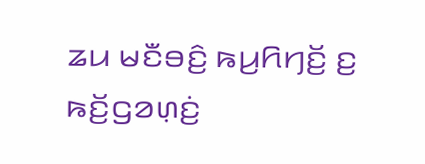ꤘꤣ ꤗꤢꤪꤋꤢꤨ꤬ ꤒꤣ꤬ꤖꤚꤢꤩ꤬ ꤢ꤬ ꤒꤢꤩ꤬ꤞꤤꤛ꤫ꤢꤦ꤬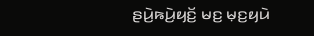ꤔꤣꤧ꤬ꤒꤣꤧ꤬ꤟꤢꤩ꤬ ꤗꤢ꤬ ꤗ꤫ꤢ꤬ꤟꤣꤧ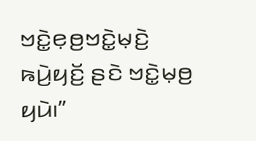ꤠꤢꤧ꤭ꤕ꤫ꤥ꤬ꤠꤢꤧ꤭ꤗ꤫ꤢꤧ꤬ ꤒꤣꤧ꤬ꤟꤢꤩ꤬ ꤔꤢꤧ ꤠꤢꤧ꤭ꤗ꤫ꤥ꤬ ꤟꤣꤧ꤯”